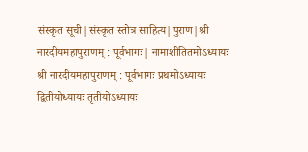संस्कृत सूची|संस्कृत स्तोत्र साहित्य|पुराण|श्री नारदीयमहापुराणम् : पूर्वभागः| नामाशीतितमोऽध्यायः श्री नारदीयमहापुराणम् : पूर्वभागः प्रथमोऽध्यायः द्वितीयोध्यायः तृतीयोऽध्यायः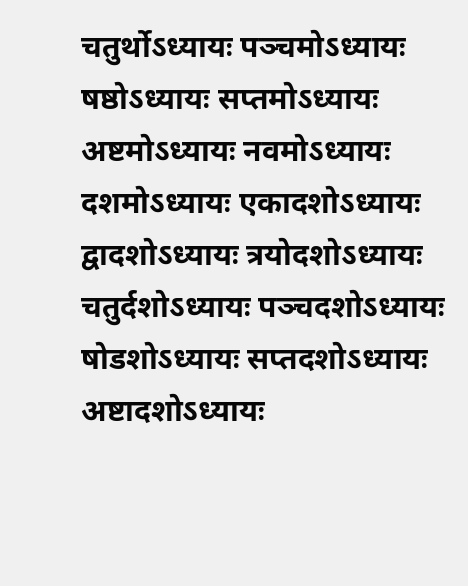चतुर्थोऽध्यायः पञ्चमोऽध्यायः षष्ठोऽध्यायः सप्तमोऽध्यायः अष्टमोऽध्यायः नवमोऽध्यायः दशमोऽध्यायः एकादशोऽध्यायः द्वादशोऽध्यायः त्रयोदशोऽध्यायः चतुर्दशोऽध्यायः पञ्चदशोऽध्यायः षोडशोऽध्यायः सप्तदशोऽध्यायः अष्टादशोऽध्यायः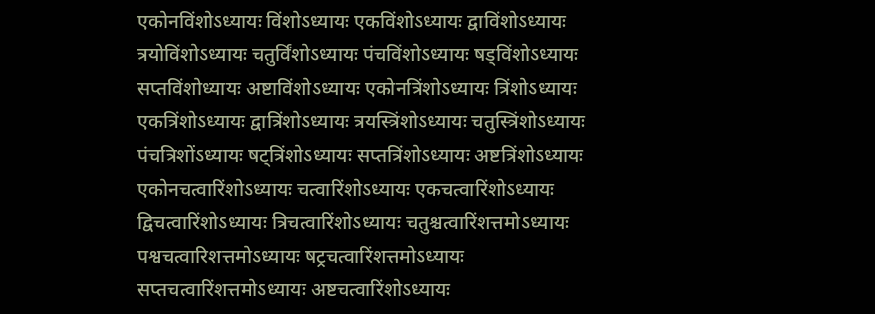एकोनविंशोऽध्यायः विंशोऽध्यायः एकविंशोऽध्यायः द्वाविंशोऽध्यायः त्रयोविंशोऽध्यायः चतुर्विंशोऽध्यायः पंचविंशोऽध्यायः षड्विंशोऽध्यायः सप्तविंशोध्यायः अष्टाविंशोऽध्यायः एकोनत्रिंशोऽध्यायः त्रिंशोऽध्यायः एकत्रिंशोऽध्यायः द्वात्रिंशोऽध्यायः त्रयस्त्रिंशोऽध्यायः चतुस्त्रिंशोऽध्यायः पंचत्रिशोंऽध्यायः षट्त्रिंशोऽध्यायः सप्तत्रिंशोऽध्यायः अष्टत्रिंशोऽध्यायः एकोनचत्वारिंशोऽध्यायः चत्वारिंशोऽध्यायः एकचत्वारिंशोऽध्यायः द्विचत्वारिंशोऽध्यायः त्रिचत्वारिंशोऽध्यायः चतुश्चत्वारिंशत्तमोऽध्यायः पश्वचत्वारिशत्तमोऽध्यायः षट्रचत्वारिंशत्तमोऽध्यायः सप्तचत्वारिंशत्तमोऽध्यायः अष्टचत्वारिंशोऽध्यायः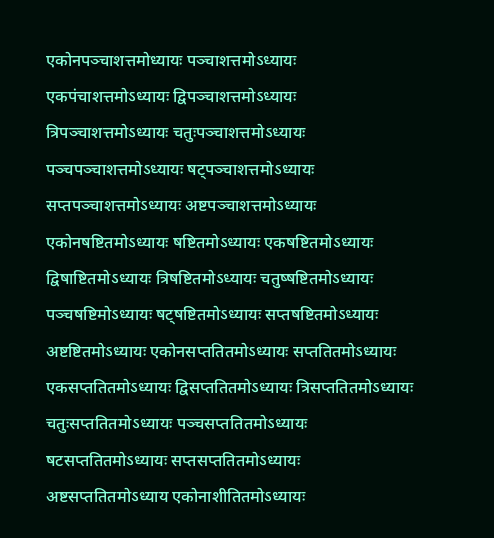एकोनपञ्चाशत्तमोध्यायः पञ्चाशत्तमोऽध्यायः एकपंचाशत्तमोऽध्यायः द्विपञ्चाशत्तमोऽध्यायः त्रिपञ्चाशत्तमोऽध्यायः चतुःपञ्चाशत्तमोऽध्यायः पञ्चपञ्चाशत्तमोऽध्यायः षट्पञ्चाशत्तमोऽध्यायः सप्तपञ्चाशत्तमोऽध्यायः अष्टपञ्चाशत्तमोऽध्यायः एकोनषष्टितमोऽध्यायः षष्टितमोऽध्यायः एकषष्टितमोऽध्यायः द्विषाष्टितमोऽध्यायः त्रिषष्टितमोऽध्यायः चतुष्षष्टितमोऽध्यायः पञ्चषष्टिमोऽध्यायः षट्षष्टितमोऽध्यायः सप्तषष्टितमोऽध्यायः अष्टष्टितमोऽध्यायः एकोनसप्ततितमोऽध्यायः सप्ततितमोऽध्यायः एकसप्ततितमोऽध्यायः द्विसप्ततितमोऽध्यायः त्रिसप्ततितमोऽध्यायः चतुःसप्ततितमोऽध्यायः पञ्चसप्ततितमोऽध्यायः षटसप्ततितमोऽध्यायः सप्तसप्ततितमोऽध्यायः अष्टसप्ततितमोऽध्याय एकोनाशीतितमोऽध्यायः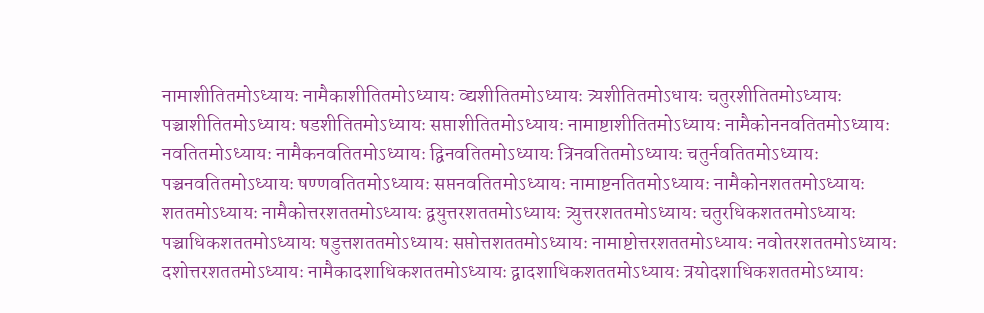नामाशीतितमोऽध्यायः नामैकाशीतितमोऽध्यायः व्द्यशीतितमोऽध्यायः त्र्यशीतितमोऽधायः चतुरशीतितमोऽध्यायः पञ्चाशीतितमोऽध्यायः षडशीतितमोऽध्यायः सप्ताशीतितमोऽध्यायः नामाष्टाशीतितमोऽध्यायः नामैकोननवतितमोऽध्यायः नवतितमोऽध्यायः नामैकनवतितमोऽध्यायः द्विनवतितमोऽध्यायः त्रिनवतितमोऽध्यायः चतुर्नवतितमोऽध्यायः पञ्चनवतितमोऽध्यायः षण्णवतितमोऽध्यायः सप्तनवतितमोऽध्यायः नामाष्टनतितमोऽध्यायः नामैकोनशततमोऽध्यायः शततमोऽध्यायः नामैकोत्तरशततमोऽध्यायः द्वयुत्तरशततमोऽध्यायः त्र्युत्तरशततमोऽध्यायः चतुरधिकशततमोऽध्यायः पञ्चाधिकशततमोऽध्यायः षडुत्तशततमोऽध्यायः सप्तोत्तशततमोऽध्यायः नामाष्टोत्तरशततमोऽध्यायः नवोतरशततमोऽध्यायः दशोत्तरशततमोऽध्यायः नामैकादशाधिकशततमोऽध्यायः द्वादशाधिकशततमोऽध्यायः त्रयोदशाधिकशततमोऽध्यायः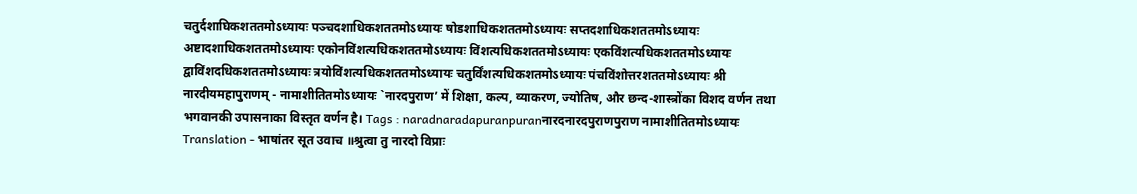चतुर्दशाघिकशततमोऽध्यायः पञ्चदशाधिकशततमोऽध्यायः षोडशाधिकशततमोऽध्यायः सप्तदशाधिकशततमोऽध्यायः अष्टादशाधिकशततमोऽध्यायः एकोनविंशत्यधिकशततमोऽध्यायः विंशत्यधिकशततमोऽध्यायः एकविंशत्यधिकशततमोऽध्यायः द्वाविंशदधिकशततमोऽध्यायः त्रयोविंशत्यधिकशततमोऽध्यायः चतुर्विंशत्यधिकशतमोऽध्यायः पंचविंशोत्तरशततमोऽध्यायः श्री नारदीयमहापुराणम् - नामाशीतितमोऽध्यायः `नारदपुराण’ में शिक्षा, कल्प, व्याकरण, ज्योतिष, और छन्द-शास्त्रोंका विशद वर्णन तथा भगवानकी उपासनाका विस्तृत वर्णन है। Tags : naradnaradapuranpuranनारदनारदपुराणपुराण नामाशीतितमोऽध्यायः Translation - भाषांतर सूत उवाच ॥श्रुत्वा तु नारदो विप्राः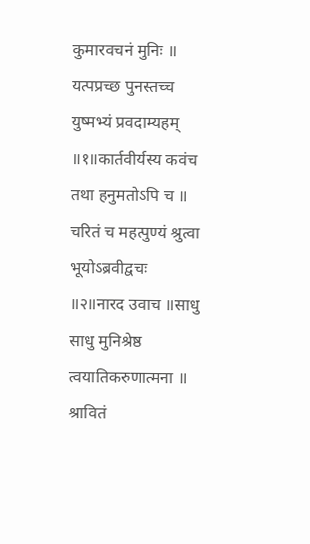कुमारवचनं मुनिः ॥ यत्पप्रच्छ पुनस्तच्च युष्मभ्यं प्रवदाम्यहम् ॥१॥कार्तवीर्यस्य कवंच तथा हनुमतोऽपि च ॥ चरितं च महत्पुण्यं श्रुत्वा भूयोऽब्रवीद्वचः ॥२॥नारद उवाच ॥साधु साधु मुनिश्रेष्ठ त्वयातिकरुणात्मना ॥ श्रावितं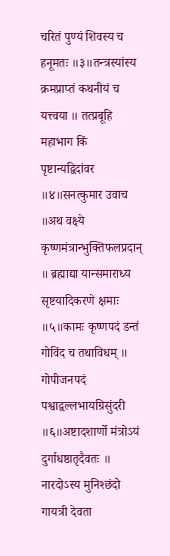चरितं पुण्यं शिवस्य च हनूमतः ॥३॥तन्त्रस्यांस्य क्रमप्राप्तं कथनीयं च यत्त्वया ॥ तत्प्रबूहि महाभाग किं पृष्टान्यद्विदांवर ॥४॥सनत्कुमार उवाच ॥अथ वक्ष्ये कृष्णमंत्रान्भुक्तिफलप्रदान् ॥ ब्रह्माद्या यान्समाराध्य सृष्टयादिकरणे क्षमाः ॥५॥कामः कृष्णपदं डन्तं गोविंद च तथाविधम् ॥ गोपीजनपदं पश्वाद्वल्लभायग्रिसुंदरी ॥६॥अष्टादशार्णो मंत्रोऽयं दुर्गाधष्ठातृदैवतः ॥ नारदोऽस्य मुनिश्छंदो गायत्री देवता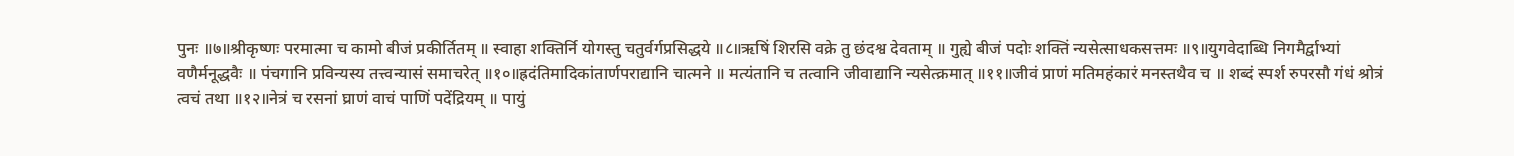पुनः ॥७॥श्रीकृष्णः परमात्मा च कामो बीजं प्रकीर्तितम् ॥ स्वाहा शक्तिर्नि योगस्तु चतुर्वर्गप्रसिद्धये ॥८॥ऋषिं शिरसि वक्रे तु छंदश्व देवताम् ॥ गुह्ये बीजं पदोः शक्तिं न्यसेत्साधकसत्तमः ॥९॥युगवेदाब्धि निगमैर्द्वाभ्यां वणैर्मनूद्धवैः ॥ पंचगानि प्रविन्यस्य तत्त्वन्यासं समाचरेत् ॥१०॥ह्रदंतिमादिकांतार्णपराद्यानि चात्मने ॥ मत्यंतानि च तत्वानि जीवाद्यानि न्यसेत्क्रमात् ॥११॥जीवं प्राणं मतिमहंकारं मनस्तथैव च ॥ शब्दं स्पर्श रुपरसौ गंधं श्रोत्रं त्वचं तथा ॥१२॥नेत्रं च रसनां घ्राणं वाचं पाणिं पदेंद्रियम् ॥ पायुं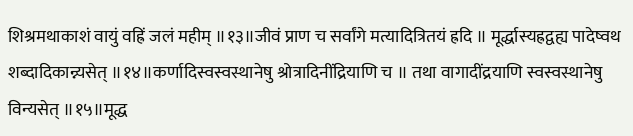शिश्रमथाकाशं वायुं वह्रिं जलं महीम् ॥१३॥जीवं प्राण च सर्वांगे मत्यादित्रितयं ह्रदि ॥ मूर्द्धास्यह्रद्वह्य पादेष्वथ शब्दादिकान्न्यसेत् ॥१४॥कर्णादिस्वस्वस्थानेषु श्रोत्रादिनींद्रियाणि च ॥ तथा वागादींद्रयाणि स्वस्वस्थानेषु विन्यसेत् ॥१५॥मूद्ध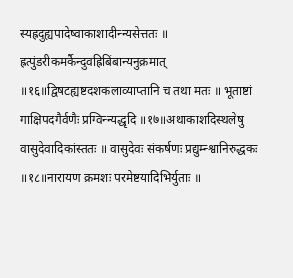स्यह्रदुह्यपादेष्वाकाशादीन्न्यसेत्ततः ॥ ह्रत्पुंडरीकमर्कैन्दुवह्रिबिंबान्यनुक्रमात् ॥१६॥द्विषटह्यष्टदशकलाव्याप्तानि च तथा मतः ॥ भूताष्टां गाक्षिपदगैर्वणैः प्रग्विन्न्यद्धृदि ॥१७॥अथाकाशदिस्थलेषु वासुदेवादिकांस्ततः ॥ वासुदेवः संकर्षणः प्रद्युम्न्श्वानिरुद्धकः ॥१८॥नारायण क्रमशः परमेष्टयादिभिर्युताः ॥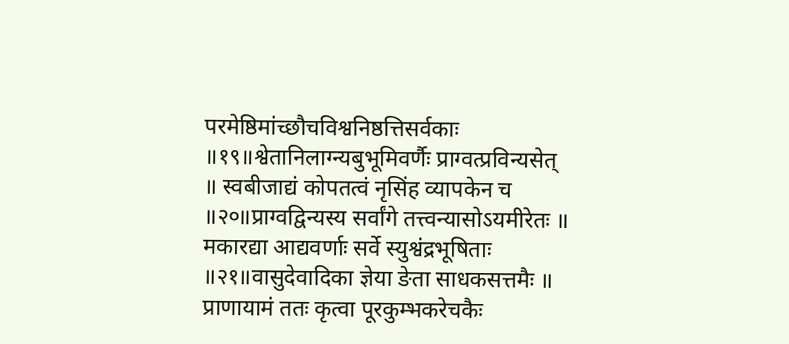परमेष्ठिमांच्छौचविश्वनिष्ठत्तिसर्वकाः ॥१९॥श्वेतानिलाग्न्यबुभूमिवर्णैः प्राग्वत्प्रविन्यसेत् ॥ स्वबीजाद्यं कोपतत्वं नृसिंह व्यापकेन च ॥२०॥प्राग्वद्विन्यस्य सर्वांगे तत्त्वन्यासोऽयमीरेतः ॥ मकारद्या आद्यवर्णाः सर्वे स्युश्वंद्रभूषिताः ॥२१॥वासुदेवादिका ज्ञेया ङेता साधकसत्तमैः ॥ प्राणायामं ततः कृत्वा पूरकुम्भकरेचकैः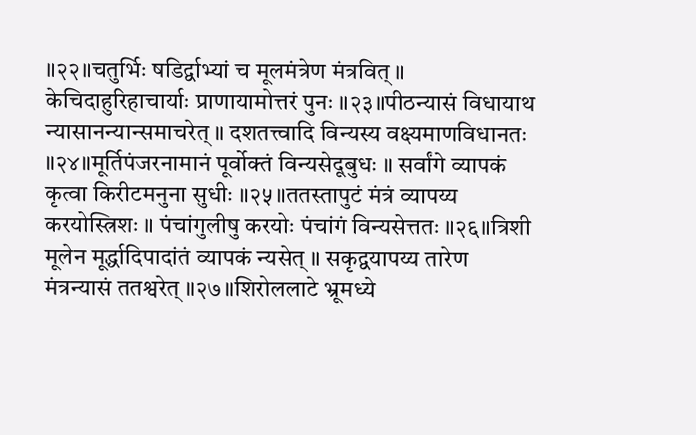॥२२॥चतुर्भिः षडिर्द्वाभ्यां च मूलमंत्रेण मंत्रवित् ॥ केचिदाहुरिहाचार्याः प्राणायामोत्तरं पुनः ॥२३॥पीठन्यासं विधायाथ न्यासानन्यान्समाचरेत् ॥ दशतत्त्वादि विन्यस्य वक्ष्यमाणविधानतः ॥२४॥मूर्तिपंजरनामानं पूर्वोक्तं विन्यसेदूबुधः ॥ सर्वांगे व्यापकं कृत्वा किरीटमनुना सुधीः ॥२५॥ततस्तापुटं मंत्रं व्यापय्य करयोस्त्रिशः ॥ पंचांगुलीषु करयोः पंचांगं विन्यसेत्ततः ॥२६॥त्रिशी मूलेन मूर्द्धादिपादांतं व्यापकं न्यसेत् ॥ सकृद्वयापय्य तारेण मंत्रन्यासं ततश्वरेत् ॥२७॥शिरोललाटे भ्रूमध्ये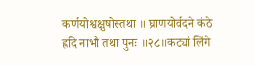कर्णयोश्वक्षुषोस्तथा ॥ घ्राणयोर्वदने कंठे ह्रदि नाभौ तथा पुनः ॥२८॥कट्यां लिंगे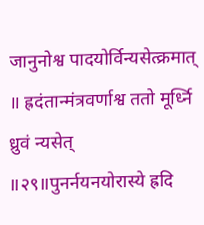जानुनोश्व पादयोर्विन्यसेत्क्रमात् ॥ ह्रदंतान्मंत्रवर्णाश्व ततो मूर्ध्नि ध्रुवं न्यसेत् ॥२९॥पुनर्नयनयोरास्ये ह्रदि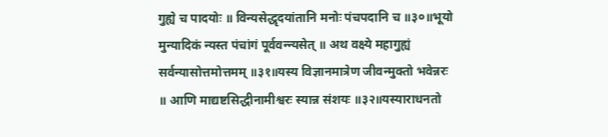गुह्ये च पादयोः ॥ विन्यसेद्धृदयांतानि मनोः पंचपदानि च ॥३०॥भूयो मुन्यादिकं न्यस्त पंचांगं पूर्ववन्न्यसेत् ॥ अथ वक्ष्ये महागुह्यं सर्वन्यासोत्तमोत्तमम् ॥३१॥यस्य विज्ञानमात्रेण जीवन्मुक्तो भवेन्नरः ॥ आणि माद्यष्टसिद्धीनामीश्वरः स्यान्न संशयः ॥३२॥यस्याराधनतो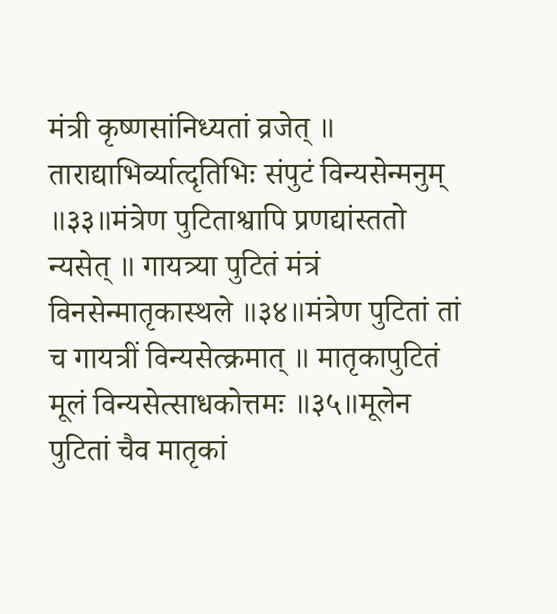मंत्री कृष्णसांनिध्यतां व्रजेत् ॥ ताराद्याभिर्व्यात्दृतिभिः संपुटं विन्यसेन्मनुम् ॥३३॥मंत्रेण पुटिताश्वापि प्रणद्यांस्ततो न्यसेत् ॥ गायत्र्या पुटितं मंत्रं विनसेन्मातृकास्थले ॥३४॥मंत्रेण पुटितां तां च गायत्रीं विन्यसेत्क्रमात् ॥ मातृकापुटितं मूलं विन्यसेत्साधकोत्तमः ॥३५॥मूलेन पुटितां चैव मातृकां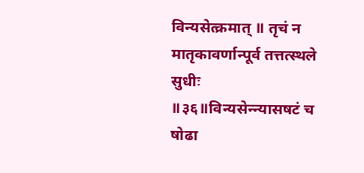विन्यसेत्क्रमात् ॥ तृचं न मातृकावर्णान्पूर्व तत्तत्स्थले सुधीः ॥३६॥विन्यसेन्न्यासषटं च षोढा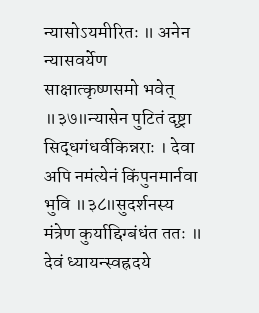न्यासोऽयमीरितः ॥ अनेन न्यासवर्येण साक्षात्कृष्णसमो भवेत् ॥३७॥न्यासेन पुटितं दृष्ट्रा सिद्धगंधर्वकिन्नराः । देवा अपि नमंत्येनं किंपुनमार्नवा भुवि ॥३८॥सुदर्शनस्य मंत्रेण कुर्याद्दिग्बंधंत ततः ॥ देवं ध्यायन्स्वह्रदये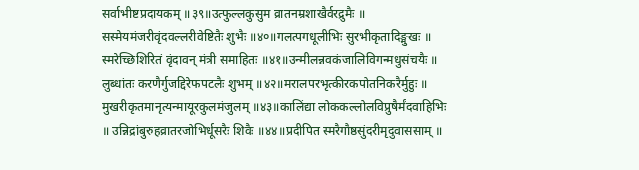सर्वाभीष्टप्रदायकम् ॥३९॥उत्फुल्लकुसुम व्रातनम्रशाखैर्वरद्रुमैः ॥ सस्मेयमंजरीवृंदवल्लरीवेष्टितैः शुभैः ॥४०॥गलत्पगधूलीभिः सुरभीकृतादिङ्मुखः ॥ स्मरेच्छिशिरितं वृंदावन् मंत्री समाहितः ॥४१॥उन्मीलन्नवकंजालिविगन्मधुसंचयैः ॥ लुब्धांतः करणैर्गुजद्दिरेफपटलैः शुभम् ॥४२॥मरालपरभृत्कीरकपोतनिकरैर्मुहुः ॥ मुखरीकृतमानृत्यन्मायूरकुलमंजुलम् ॥४३॥कालिंद्या लोककल्लोलविप्रुषैर्मंदवाहिभिः ॥ उन्निद्रांबुरुहव्रातरजोभिर्धूसरैः शिवैः ॥४४॥प्रदीपित स्मरैगौष्ठसुंदरीमृदुवाससाम् ॥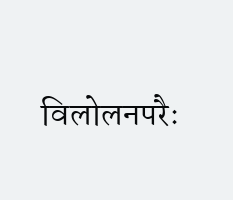विलोलनपरैः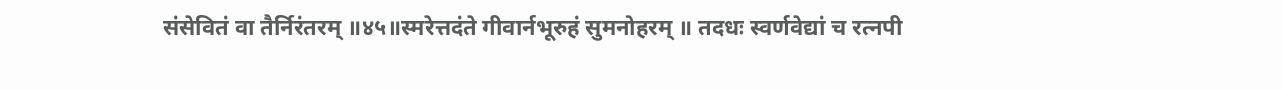संसेवितं वा तैर्निरंतरम् ॥४५॥स्मरेत्तदंते गीवार्नभूरुहं सुमनोहरम् ॥ तदधः स्वर्णवेद्यां च रत्नपी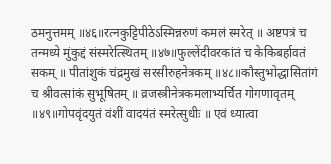ठमनुत्तमम् ॥४६॥रत्नकुट्टिपीठेऽस्मिन्नरुणं कमलं स्मरेत् ॥ अष्टपत्रं च तन्मध्ये मुंकुद्दं संस्मरेत्स्थितम् ॥४७॥फुल्लेंदीवरकांतं च केकिबर्हावतं सकम् ॥ पीतांशुकं चंद्रमुखं सरसीरुहनेत्रकम् ॥४८॥कौस्तुभोद्धासितांगं च श्रीवत्सांकं सुभूषितम् ॥ व्रजस्त्रीनेत्रकमलाभ्यर्चित गोगणावृतम् ॥४९॥गोपवृंदयुतं वंशीं वादयंतं स्मरेत्सुधीः ॥ एवं ध्यात्वा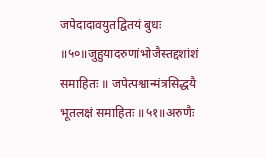जपेदादावयुतद्वितयं बुधः ॥५०॥जुहुयादरुणांभोजैस्तद्दशांशं समाहितः ॥ जपेत्पश्वान्मंत्रसिद्धयै भूतलक्षं समाहितः ॥५१॥अरुणैः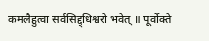कमलैहुत्वा सर्वसिद्द्धिश्वरो भवेत् ॥ पूर्वोक्ते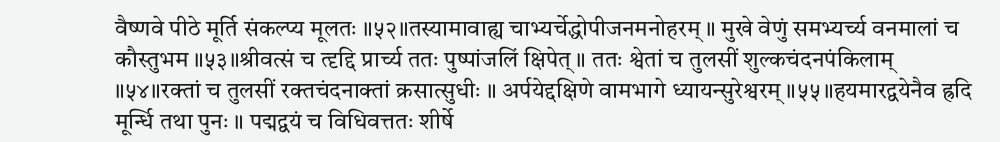वैष्णवे पीठे मूर्ति संकल्प्य मूलतः ॥५२॥तस्यामावाह्य चाभ्यर्चेद्धोपीजनमनोहरम् ॥ मुखे वेणुं समभ्यर्च्य वनमालां च कौस्तुभम ॥५३॥श्रीवत्सं च त्दृद्दि प्रार्च्य ततः पुष्पांजलिं क्षिपेत् ॥ ततः श्वेतां च तुलसीं शुल्कचंदनपंकिलाम् ॥५४॥रक्तां च तुलसीं रक्तचंदनाक्तां क्रसात्सुधीः ॥ अर्पयेद्दक्षिणे वामभागे ध्यायन्सुरेश्वरम् ॥५५॥हयमारद्वयेनैव ह्रदि मूर्न्धि तथा पुनः ॥ पद्मद्वयं च विधिवत्ततः शीर्षे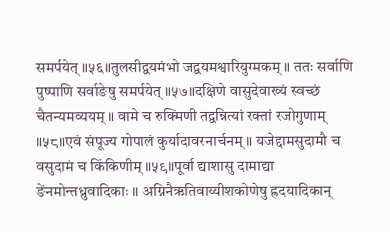समर्पयेत् ॥५६॥तुलसीद्वयमंभो जद्वयमश्वारियुग्मकम् ॥ ततः सर्वाणि पुष्पाणि सर्वाङेषु समर्पयेत् ॥५७॥दक्षिणे वासुदेवाख्यं स्वच्छं चैतन्यमव्ययम् ॥ वामे च रुक्मिणी तद्वन्नित्यां रक्तां रजोगुणाम् ॥५८॥एवं संपूज्य गोपालं कुर्यादावरनार्चनम् ॥ यजेद्दामसुदामौ च वसुदामं च किंकिणीम् ॥५९॥पूर्वा द्याशासु दामाद्या ङेंनमोन्तध्रुवादिकाः ॥ अग्निनैऋतिवाय्यीशकोणेषु ह्रदयादिकान्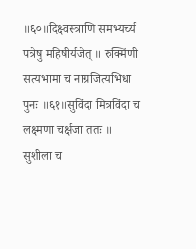॥६०॥दिक्ष्वस्त्राणि समभ्यर्च्य पत्रेषु महिषीर्यजेत् ॥ रुक्मिंणी सत्यभामा च नाग्रजित्यभिधा पुनः ॥६१॥सुविंदा मित्रविंदा च लक्ष्मणा चर्क्षजा ततः ॥ सुशीला च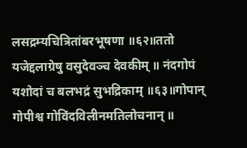लसद्रम्यचित्रितांबरभूषणा ॥६२॥ततो यजेद्दलाग्रेषु वसुदेवञ्च देवकीम् ॥ नंदगोपं यशोदां च बलभद्रं सुभद्रिकाम् ॥६३॥गोपान् गोपीश्व गोविंदविलीनमतिलोचनान् ॥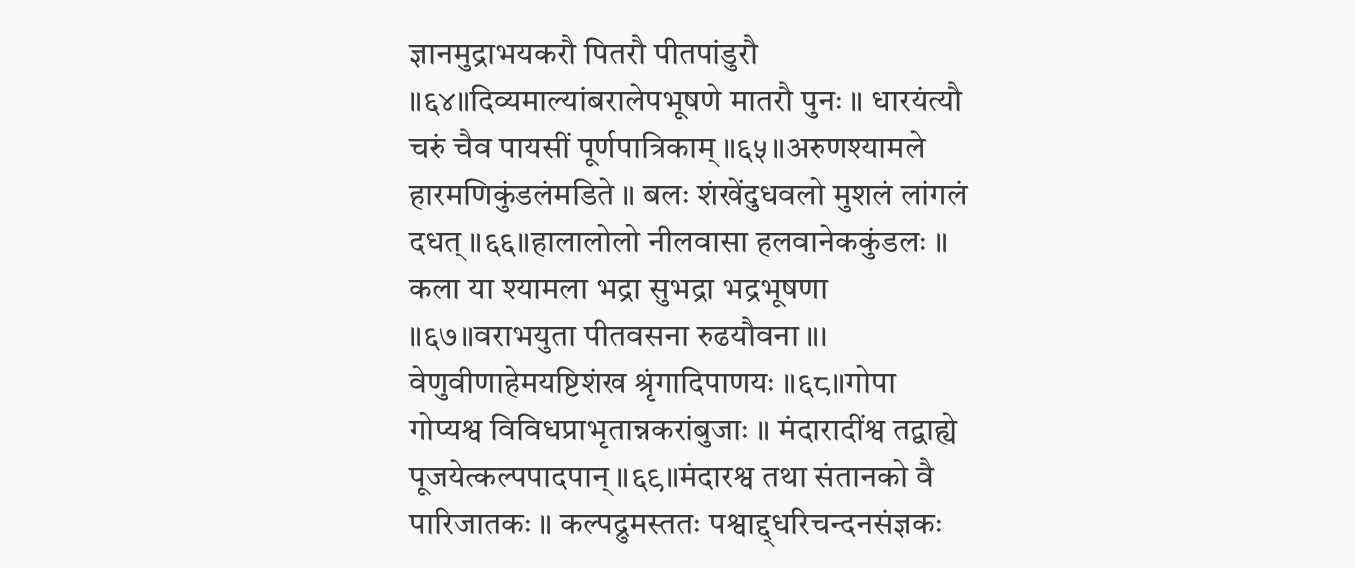ज्ञानमुद्राभयकरौ पितरौ पीतपांडुरौ ॥६४॥दिव्यमाल्यांबरालेपभूषणे मातरौ पुनः ॥ धारयंत्यौ चरुं चैव पायसीं पूर्णपात्रिकाम् ॥६५॥अरुणश्यामले हारमणिकुंडलंमडिते ॥ बलः शंखेंदुधवलो मुशलं लांगलं दधत् ॥६६॥हालालोलो नीलवासा हलवानेककुंडलः ॥ कला या श्यामला भद्रा सुभद्रा भद्रभूषणा ॥६७॥वराभयुता पीतवसना रुढयौवना ॥। वेणुवीणाहेमयष्टिशंख श्रृंगादिपाणयः ॥६८॥गोपा गोप्यश्व विविधप्राभृतान्नकरांबुजाः ॥ मंदारादींश्व तद्वाह्ये पूजयेत्कल्पपादपान् ॥६९॥मंदारश्व तथा संतानको वै पारिजातकः ॥ कल्पद्रुमस्ततः पश्वाद्द्धरिचन्दनसंज्ञकः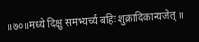॥७०॥मध्ये दिक्षु समभ्यर्च्य बहिः शुक्रादिकान्यजेत् ॥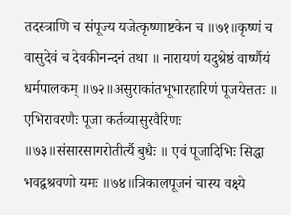तदस्त्राणि च संपूज्य यजेत्कृष्णाष्टकेन च ॥७१॥कृष्णं च वासुदेवं च देवकीनन्दनं तथा ॥ नारायणं यदुश्रेष्ठं वार्ष्णैयं धर्मपालकम् ॥७२॥असुराकांतभूभारहारिणं पूजयेत्ततः ॥ एभिरावरणैः पूजा कर्तव्यासुरवैरिणः ॥७३॥संसारसागरोतीर्त्यै बुधैः ॥ एवं पूजादिभिः सिद्धा भवद्वश्रवणो यमः ॥७४॥त्रिकालपूजनं चास्य वक्ष्ये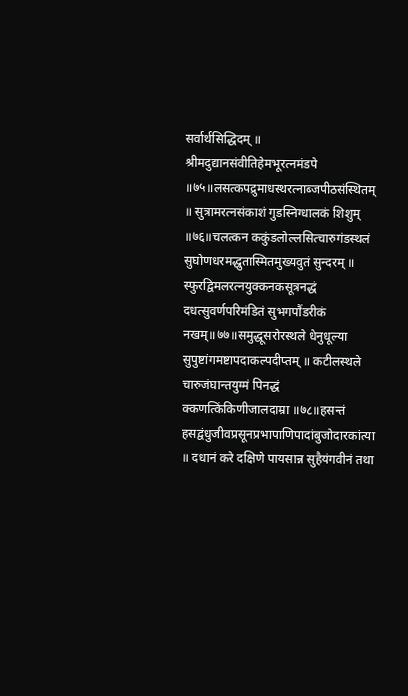सर्वार्थसिद्धिदम् ॥ श्रीमदुद्यानसंवीतिहेमभूरत्नमंडपे ॥७५॥लसत्कपद्रुमाधस्थरत्नाब्जपीठसंस्थितम् ॥ सुत्रामरत्नसंकाशं गुडस्निग्धालकं शिशुम् ॥७६॥चलत्कन ककुंडलोल्लसित्चारुगंडस्थलं सुघोणधरमद्धुतास्मितमुख्यवुतं सुन्दरम् ॥ स्फुरद्विमलरत्नयुक्कनकसूत्रनद्धं दधत्सुवर्णपरिमंडितं सुभगपौंडरीकं नखम्॥७७॥समुद्धूसरोरस्थले धेनुधूल्या सुपुष्टांगमष्टापदाकल्पदीप्तम् ॥ कटीलस्थले चारुजंघान्तयुग्मं पिनद्धं क्कणत्किंकिणीजालदाम्रा ॥७८॥हसन्तं हसद्वंधुजीवप्रसूनप्रभापाणिपादांबुजोदारकांत्या ॥ दधानं करे दक्षिणे पायसान्न सुहैयंगवीनं तथा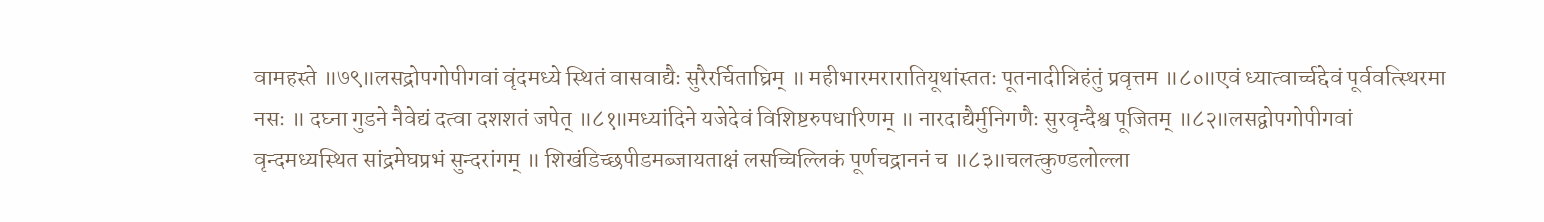वामहस्ते ॥७९॥लसद्रोपगोपीगवां वृंदमध्ये स्थितं वासवाद्यैः सुरैरर्चिताघ्रिम् ॥ महीभारमरारातियूथांस्ततः पूतनादीन्निहंतुं प्रवृत्तम ॥८०॥एवं ध्यात्वार्च्चद्देवं पूर्ववत्स्थिरमा नसः ॥ दघ्ना गुडने नैवेद्यं दत्वा दशशतं जपेत् ॥८१॥मध्यांदिने यजेदेवं विशिष्टरुपधारिणम् ॥ नारदाद्यैर्मुनिगणैः सुरवृन्दैश्व पूजितम् ॥८२॥लसद्वोपगोपीगवां वृन्दमध्यस्थित सांद्रमेघप्रभं सुन्दरांगम् ॥ शिखंडिच्छपीडमब्जायताक्षं लसच्चिल्लिकं पूर्णचद्राननं च ॥८३॥चलत्कुण्डलोल्ला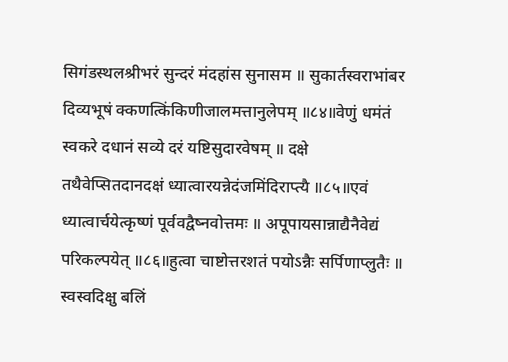सिगंडस्थलश्रीभरं सुन्दरं मंदहांस सुनासम ॥ सुकार्तस्वराभांबर दिव्यभूषं क्कणत्किंकिणीजालमत्तानुलेपम् ॥८४॥वेणुं धमंतं स्वकरे दधानं सव्ये दरं यष्टिसुदारवेषम् ॥ दक्षे तथैवेप्सितदानदक्षं ध्यात्वारयन्नेदंजमिंदिराप्त्यै ॥८५॥एवं ध्यात्वार्चयेत्कृष्णं पूर्ववद्वैष्नवोत्तमः ॥ अपूपायसान्नाद्यैनैवेद्यं परिकल्पयेत् ॥८६॥हुत्वा चाष्टोत्तरशतं पयोऽन्नैः सर्पिणाप्लुतैः ॥ स्वस्वदिक्षु बलिं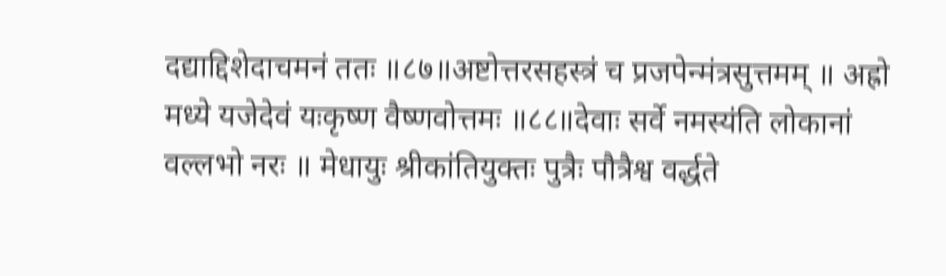दद्याद्दिशेदाचमनं ततः ॥८७॥अष्टोत्तरसहस्त्रं च प्रजपेन्मंत्रसुत्तमम् ॥ अह्रो मध्ये यजेदेवं यःकृष्ण वैष्णवोत्तमः ॥८८॥देवाः सर्वे नमस्यंति लोकानां वल्लभो नरः ॥ मेधायुः श्रीकांतियुक्तः पुत्रैः पौत्रैश्व वर्द्धते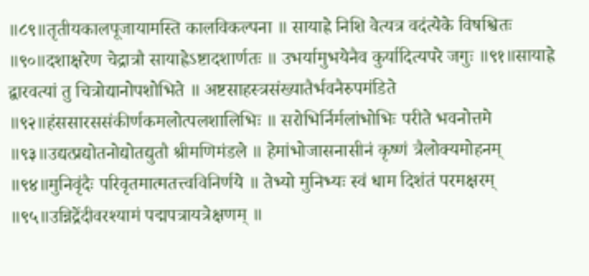॥८९॥तृतीयकालपूजायामस्ति कालविकल्पना ॥ सायाह्रे निशि वेत्यत्र वदंत्येके विषश्वितः ॥९०॥दशाक्षरेण चेद्रात्रौ सायाह्रेऽष्टादशार्णतः ॥ उभर्यामुभयेनैव कुर्यादित्यपरे जगुः ॥९१॥सायाह्रे द्वारवत्यां तु चित्रोद्यानोपशोभिते ॥ अष्टसाहस्त्रसंख्यातैर्भवनैरुपमंडिते ॥९२॥हंससारससंकीर्णकमलोत्पलशालिभिः ॥ सरोभिर्निर्मलांभोभिः परीते भवनोत्तमे ॥९३॥उद्यत्प्रद्योतनोद्योतद्युतौ श्रीमणिमंडले ॥ हेमांभोजासनासीनं कृष्णं त्रैलोक्यमोहनम् ॥९४॥मुनिवृंदैः परिवृतमात्मतत्त्वविनिर्णये ॥ तेभ्यो मुनिभ्यः स्वं धाम दिशंतं परमक्षरम् ॥९५॥उन्निद्रेंदीवरश्यामं पद्मपत्रायत्रेक्षणम् ॥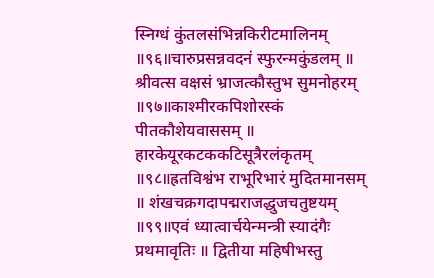स्निग्धं कुंतलसंभिन्नकिरीटमालिनम् ॥९६॥चारुप्रसन्नवदनं स्फुरन्मकुंडलम् ॥ श्रीवत्स वक्षसं भ्राजत्कौस्तुभ सुमनोहरम् ॥९७॥काश्मीरकपिशोरस्कं पीतकौशेयवाससम् ॥ हारकेयूरकटककटिसूत्रैरलंकृतम् ॥९८॥ह्रतविश्वंभ राभूरिभारं मुदितमानसम् ॥ शंखचक्रगदापद्मराजद्धुजचतुष्टयम् ॥९९॥एवं ध्यात्वार्चयेन्मन्त्री स्यादंगैः प्रथमावृतिः ॥ द्वितीया महिषीभस्तु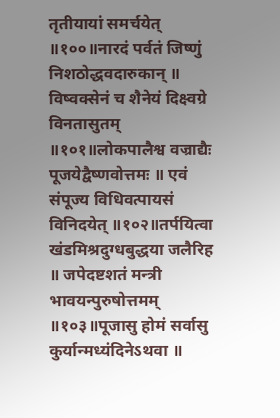तृतीयायां समर्चयेत् ॥१००॥नारदं पर्वतं जिष्णुं निशठोद्धवदारुकान् ॥ विष्वक्सेनं च शैनेयं दिक्ष्वग्रे विनतासुतम् ॥१०१॥लोकपालैश्व वज्राद्यैः पूजयेद्वैष्णवोत्तमः ॥ एवं संपूज्य विधिवत्पायसं विनिदयेत् ॥१०२॥तर्पयित्वा खंडमिश्रदुग्धबुद्धया जलैरिह ॥ जपेदष्टशतं मन्त्री भावयन्पुरुषोत्तमम् ॥१०३॥पूजासु होमं सर्वासु कुर्यान्मध्यंदिनेऽथवा ॥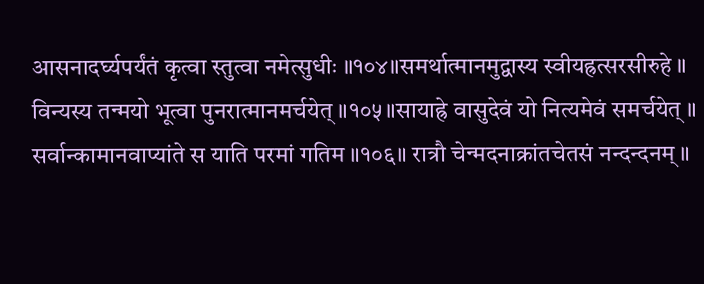आसनादर्घ्यपर्यंतं कृत्वा स्तुत्वा नमेत्सुधीः ॥१०४॥समर्थात्मानमुद्वास्य स्वीयह्रत्सरसीरुहे ॥ विन्यस्य तन्मयो भूत्वा पुनरात्मानमर्चयेत् ॥१०५॥सायाह्रे वासुदेवं यो नित्यमेवं समर्चयेत् ॥ सर्वान्कामानवाप्यांते स याति परमां गतिम ॥१०६॥ रात्रौ चेन्मदनाक्रांतचेतसं नन्दन्दनम् ॥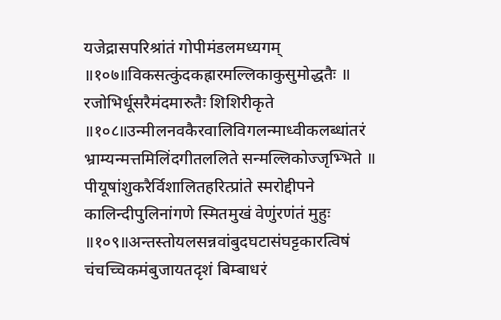यजेद्रासपरिश्रांतं गोपीमंडलमध्यगम् ॥१०७॥विकसत्कुंदकह्रारमल्लिकाकुसुमोद्धतैः ॥ रजोभिर्धूसरैमंदमारुतैः शिशिरीकृते ॥१०८॥उन्मीलनवकैरवालिविगलन्माध्वीकलब्धांतरं भ्राम्यन्मत्तमिलिंदगीतललिते सन्मल्लिकोज्जृभ्भिते ॥ पीयूषांशुकरैर्विशालितहरित्प्रांते स्मरोद्दीपने कालिन्दीपुलिनांगणे स्मितमुखं वेणुंरणंतं मुहुः ॥१०९॥अन्तस्तोयलसन्नवांबुदघटासंघट्टकारत्विषं चंचच्चिकमंबुजायतदृशं बिम्बाधरं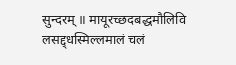सुन्दरम् ॥ मायूरच्छदबद्धमौलिवि लसद्द्धस्मिल्लमालं चलं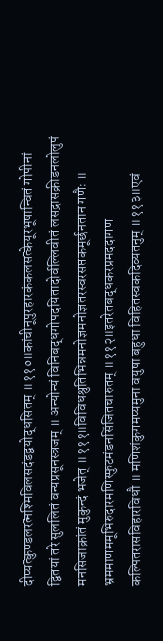दीप्यत्कुण्डलरत्नश्मिविलसदंडद्वयोद्धसितम् ॥११०॥कांचीनूपुरहारकंकलसत्केयूरभूषान्वितं गोपीनां द्वितयां तरे सुललितं वन्यप्रसूनस्त्रजम् ॥ अन्योन्यं विनिबद्धगोपदयितादोर्वल्लिवीतं लसद्रासक्रीडनलोलुपं मनसिजाक्रांतं मुकुन्दं भजेत् ॥१११॥विविधश्रुतिभिन्नमनोज्ञमनोज्ञतरस्वरसप्तकमूर्छनतान गणैः ॥ भ्रममाणममूभिरुदारमणिस्फुटमंडनसिंजितचारुतम् ॥११२॥इतरेतबद्धकरप्रमददागण कल्पितरासविहारविधौ ॥ मणिशंकुगमप्यमुना वयुषा बहुधा विहितस्वकदिव्यतनुम् ॥११३॥एवं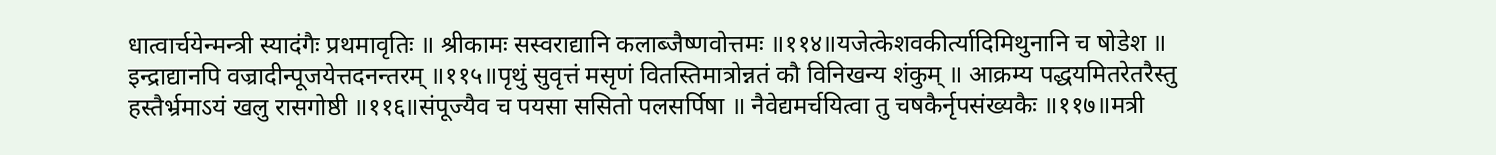धात्वार्चयेन्मन्त्री स्यादंगैः प्रथमावृतिः ॥ श्रीकामः सस्वराद्यानि कलाब्जैष्णवोत्तमः ॥११४॥यजेत्केशवकीर्त्यादिमिथुनानि च षोडेश ॥ इन्द्राद्यानपि वज्रादीन्पूजयेत्तदनन्तरम् ॥११५॥पृथुं सुवृत्तं मसृणं वितस्तिमात्रोन्नतं कौ विनिखन्य शंकुम् ॥ आक्रम्य पद्धयमितरेतरैस्तु हस्तैर्भ्रमाऽयं खलु रासगोष्ठी ॥११६॥संपूज्यैव च पयसा ससितो पलसर्पिषा ॥ नैवेद्यमर्चयित्वा तु चषकैर्नृपसंख्यकैः ॥११७॥मत्री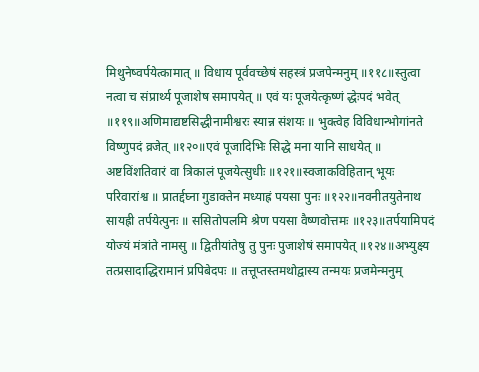मिथुनेष्वर्पयेत्कामात् ॥ विधाय पूर्ववच्छेषं सहस्त्रं प्रजपेन्मनुम् ॥११८॥स्तुत्वा नत्वा च संप्रार्थ्य पूजाशेष समापयेत् ॥ एवं यः पूजयेत्कृष्णं द्धेःपदं भवेत् ॥११९॥अणिमाद्यष्टसिद्धीनामीश्वरः स्यान्न संशयः ॥ भुक्त्वेह विविधान्भोगांनते विष्णुपदं व्रजेत् ॥१२०॥एवं पूजादिभिः सिद्धे मना यानि साधयेत् ॥ अष्टविंशतिवारं वा त्रिकालं पूजयेत्सुधीः ॥१२१॥स्वजाकविहितान् भूयः परिवारांश्व ॥ प्रातर्द्दघ्ना गुडाक्तेन मध्याह्रं पयसा पुनः ॥१२२॥नवनीतयुतेनाथ सायह्री तर्पयेत्पुनः ॥ ससितोपलमि श्रेण पयसा वैष्णवोत्तमः ॥१२३॥तर्पयामिपदं योज्यं मंत्रांते नामसु ॥ द्वितीयांतेषु तु पुनः पुजाशेषं समापयेत् ॥१२४॥अभ्युक्ष्य तत्प्रसादाद्धिरामानं प्रपिबेदपः ॥ तत्तूप्तस्तमथोद्वास्य तन्मयः प्रजमेन्मनुम्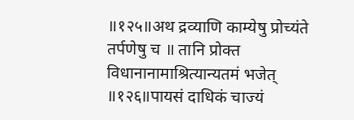॥१२५॥अथ द्रव्याणि काम्येषु प्रोच्यंते तर्पणेषु च ॥ तानि प्रोक्त विधानानामाश्रित्यान्यतमं भजेत् ॥१२६॥पायसं दाधिकं चाज्यं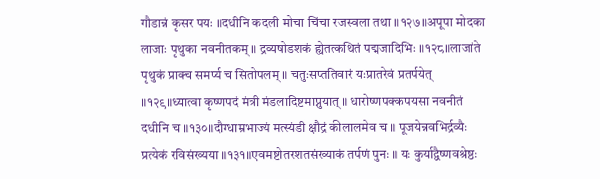गौडान्नं कृसर पयः ॥दधीनि कदली मोचा चिंचा रजस्वला तथा ॥१२७॥अपूपा मोदका लाजाः पृथुका नवनीतकम् ॥ द्रव्यषोडशकं ह्येतत्कथितं पद्मजादिभिः ॥१२८॥लाजांते पृथुकं प्राक्च समर्प्य च सितोपलम् ॥ चतुःसप्ततिवारं यःप्रातरेवं प्रतर्पयेत् ॥१२९॥ध्यात्वा कृष्णपदं मंत्री मंडलादिष्टमाप्नुयात् ॥ धारोष्णपक्कपयसा नवनीतं दधीनि च ॥१३०॥दौग्धाम्रभाज्यं मत्स्यंडी क्षौद्रं कीलालमेव च ॥ पूजयेन्नवभिर्द्रव्यैः प्रत्येकं रविसंख्यया ॥१३१॥एवमष्टोतरशतसंख्याकं तर्पणं पुनः ॥ यः कुर्याद्वैष्णवश्रेष्ठः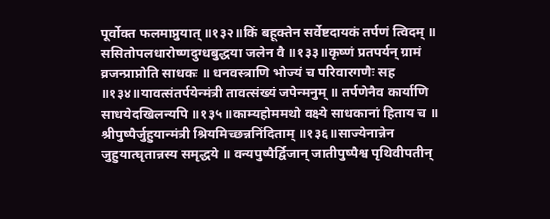पूर्वोक्त फलमाप्नुयात् ॥१३२॥किं बहूक्तेन सर्वेष्टदायकं तर्पणं त्विदम् ॥ ससितोपलधारोष्णदुग्धबुद्धया जलेन वै ॥१३३॥कृष्णं प्रतपर्यन् ग्रामं व्रजन्प्राप्नोति साधकः ॥ धनवस्त्राणि भोज्यं च परिवारगणैः सह ॥१३४॥यावत्संतर्पयेन्मंत्री तावत्संख्यं जपेन्मनुम् ॥ तर्पणेनैव कार्याणि साधयेदखिलन्यपि ॥१३५॥काम्यहोममथो वक्ष्ये साधकानां हिताय च ॥ श्रीपुष्पैर्जुहुयान्मंत्री श्रियमिच्छन्ननिंदिताम् ॥१३६॥साज्येनान्नेन जुहुयात्घृतान्नस्य समृद्धये ॥ वन्यपुष्पैर्द्विजान् जातीपुष्पैश्व पृथिवीपतीन्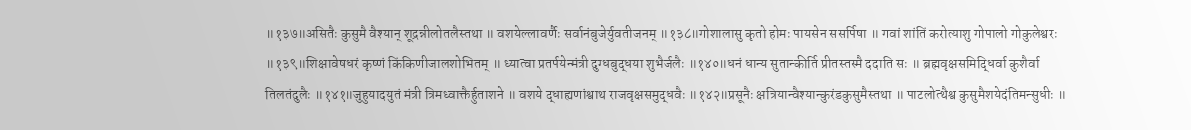॥१३७॥असितैः कुसुमै वैश्यान् शूद्रन्नीलोतलैस्तथा ॥ वशयेल्लावर्णैः सर्वानंबुजेर्युवतीजनम् ॥१३८॥गोशालासु कृतो होमः पायसेन ससर्पिषा ॥ गवां शांतिं करोत्याशु गोपालो गोकुलेश्वरः ॥१३९॥शिक्षावेषधरं कृष्णं किंकिणीजालशोभितम् ॥ ध्यात्वा प्रतर्पयेन्मंत्री दुग्धबुद्धया शुभैर्जलैः ॥१४०॥धनं धान्य सुतान्कीर्ति प्रीतस्तस्मै ददाति सः ॥ ब्रह्मवृक्षसमिद्धिर्वा कुशैर्वा तिलतंदुलैः ॥१४१॥जुहुयादयुतं मंत्री त्रिमध्वाक्तैर्हुताशने ॥ वशये द्धाह्यणांश्वाथ राजवृक्षसमुद्धवैः ॥१४२॥प्रसूनैः क्षत्रियान्वैश्यान्कुरंडकुसुमैस्तथा ॥ पाटलोत्थैश्व कुसुमैशयेदंतिमन्सुधीः ॥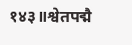१४३॥श्वेतपद्मै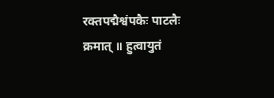रक्तपद्मैश्वंपकैः पाटलैः क्रमात् ॥ हुत्वायुतं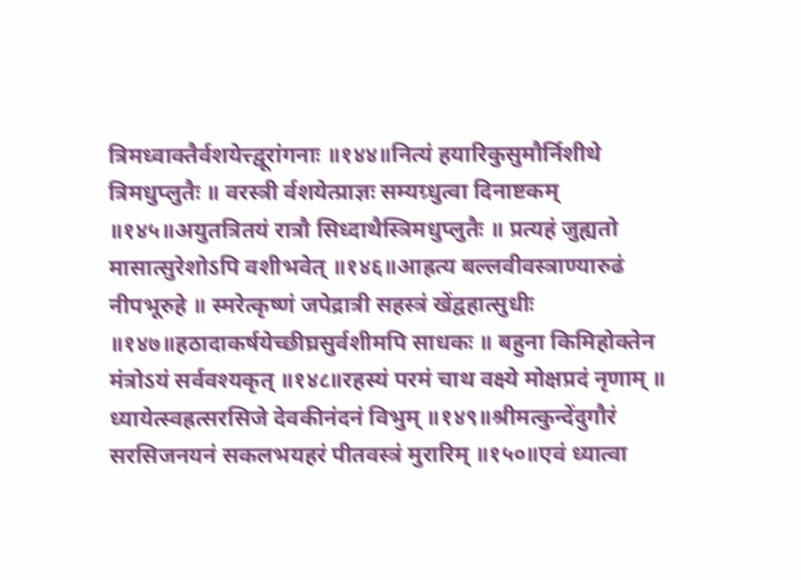त्रिमध्वाक्तैर्वशयेत्त्द्वूरांगनाः ॥१४४॥नित्यं हयारिकुसुमौर्निशीथे त्रिमधुप्लुतैः ॥ वरस्त्री र्वशयेत्प्राज्ञः सम्यग्र्धुत्वा दिनाष्टकम् ॥१४५॥अयुतत्रितयं रात्रौ सिध्दाथैस्त्रिमधुप्लुतैः ॥ प्रत्यहं जुह्यतो मासात्सुरेशोऽपि वशीभवेत् ॥१४६॥आह्रत्य बल्लवीवस्त्राण्यारुढं नीपभूरुहे ॥ स्मरेत्कृष्णं जपेद्रात्री सहस्त्रं खेंद्वहात्सुधीः ॥१४७॥हठादाकर्षयेच्छीघ्रसुर्वशीमपि साधकः ॥ बहुना किमिहोक्तेन मंत्रोऽयं सर्ववश्यकृत् ॥१४८॥रहस्यं परमं चाथ वक्ष्ये मोक्षप्रदं नृणाम् ॥ ध्यायेत्स्वह्रत्सरसिजे देवकीनंदनं विभुम् ॥१४९॥श्रीमत्कुन्देंदुगौरं सरसिजनयनं सकलभयहरं पीतवस्त्रं मुरारिम् ॥१५०॥एवं ध्यात्वा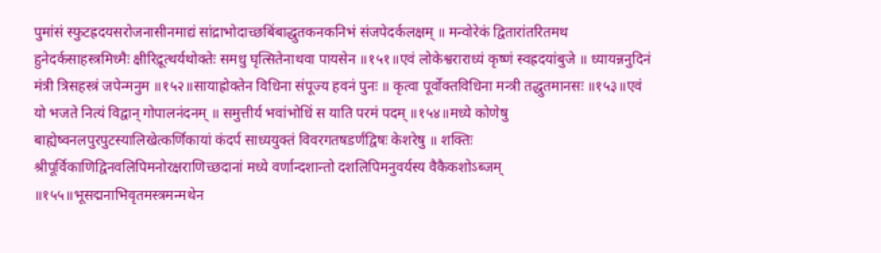पुमांसं स्फुटह्रदयसरोजनासीनमाद्यं सांद्राभोदाच्छबिंबाद्धुतकनकनिभं संजपेदर्कलक्षम् ॥ मन्वोरेकं द्वितारांतरितमथ हुनेदर्कसाहस्त्रमिध्मैः क्षीरिद्रूत्थर्यथोक्तेः समधु घृत्सितेनाथवा पायसेन ॥१५१॥एवं लोकेश्वराराध्यं कृष्णं स्वह्रदयांबुजे ॥ ध्यायन्ननुदिनं मंत्री त्रिसहस्त्रं जपेन्मनुम ॥१५२॥सायाह्रोक्तेन विधिना संपूज्य हवनं पुनः ॥ कृत्वा पूर्वोक्तविधिना मन्त्री तद्धुतमानसः ॥१५३॥एवं यो भजते नित्यं विद्वान् गोपालनंदनम् ॥ समुत्तीर्य भवांभोधिं स याति परमं पदम् ॥१५४॥मध्ये कोणेषु बाह्येष्वनलपुरपुटस्यालिखेत्कर्णिकायां कंदर्प साध्ययुक्तं विवरगतषडर्णंद्विषः केशरेषु ॥ शक्तिः श्रीपूर्विकाणिद्विनवलिपिमनोरक्षराणिच्छदानां मध्ये वर्णान्दशान्तो दशलिपिमनुवर्यस्य वैकैकशोऽब्जम् ॥१५५॥भूसद्मनाभिवृतमस्त्रमन्मथेन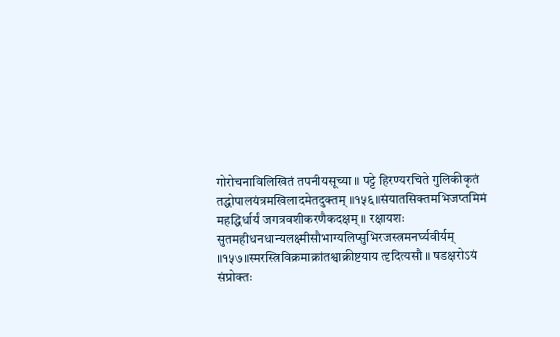गोरोचनाविलिखितं तपनीयसूच्या ॥ पट्टे हिरण्यरचिते गुलिकीकृतं तद्धोपालयंत्रमखिलादमेतदुक्तम् ॥१५६॥संयातसिक्तमभिजप्तमिमं महद्धिर्धार्यं जगत्रवशीकरणैकदक्षम् ॥ रक्षायशः सुतमहीधनधान्यलक्ष्मीसौभाग्यलिप्सुभिरजस्त्रमनर्घ्यवीर्यम् ॥१५७॥स्मरस्त्रिविक्रमाक्रांतश्वाक्रीष्टयाय त्दृदित्यसौ ॥ षडक्षरोऽयं संप्रोक्तः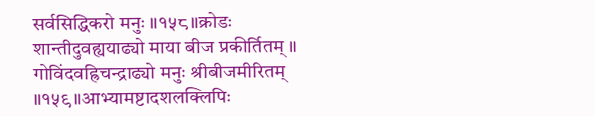सर्वसिद्धिकरो मनुः ॥१५८॥क्रोडः शान्तीदुवह्ययाढ्यो माया बीज प्रकीर्तितम् ॥ गोविंदवह्रिचन्द्राढ्यो मनुः श्रीबीजमीरितम् ॥१५९॥आभ्यामष्टादशलक्लिपिः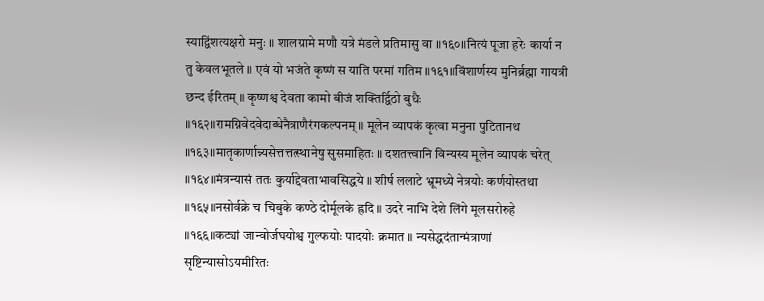स्याद्विंशत्यक्षरो मनुः ॥ शालग्रामे मणौ यत्रे मंडले प्रतिमासु वा ॥१६०॥नित्यं पूजा हरेः कार्या न तु केवलभूतले ॥ एवं यो भजंते कृष्णं स याति परमां गतिम ॥१६१॥विंशार्णस्य मुनिर्ब्रह्मा गायत्री छन्द ईरितम् ॥ कृष्णश्व देवता कामो बीजं शक्तिर्द्विठो बुधैः ॥१६२॥रामग्निवेदवेदाब्धेनैत्राणैरंगकल्पनम् ॥ मूलेन व्यापकं कृत्वा मनुना पुटितानथ ॥१६३॥मातृकार्णान्न्यसेत्तत्तत्स्थानेषु सुसमाहितः ॥ दशतत्त्वानि विन्यस्य मूलेन व्यापकं चरेत् ॥१६४॥मंत्रन्यासं ततः कुर्याद्देवताभावसिद्धये ॥ शीर्ष ललाटे भ्रूमध्ये नेत्रयोः कर्णयोस्तथा ॥१६५॥नसोर्वक्रे च चिबुके कण्ठे दोर्मूलके ह्रदि ॥ उदरे नाभि देशे लिंगे मूलसरोरुहे ॥१६६॥कट्यां जान्वोर्जघयोश्व गुल्फयोः पादयोः क्रमात ॥ न्यसेद्धदंतान्मंत्राणां सृष्टिन्यासोऽयमीरितः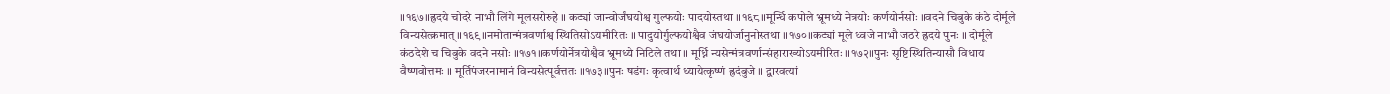॥१६७॥ह्रदये चोदरे नाभौ लिंगे मूलसरोरुहे ॥ कट्यां जान्वोर्जंघयोश्व गुल्फयोः पादयोस्तथा ॥१६८॥मूर्न्धि कपोले भ्रूमध्ये नेत्रयोः कर्णयोर्नसोः ॥वदने चिबुके कंठे दोर्मूले विन्यसेत्क्रमात् ॥१६९॥नमोतान्मंत्रवर्णाश्व स्थितिसोऽयमीरितः ॥ पादुयोर्गुल्फयोश्वैव जंघयोर्जानुनोस्तथा ॥१७०॥कट्यां मूले ध्वजे नाभौ जठरे ह्रदये पुनः ॥ दोर्मूले कंठदेशे च चिबुके वदने नसोः ॥१७१॥कर्णयोर्नेत्रयोश्वैव भ्रूमध्ये निटिले तथा ॥ मूर्ध्नि न्यसेन्मंत्रवर्णान्संहाराख्योऽयमीरितः ॥१७२॥पुनः सृष्टिस्थितिन्यासौ विधाय वैष्णवोत्तमः ॥ मूर्तिपंजरनामानं विन्यसेत्पूर्वत्ततः ॥१७३॥पुनः षडंगः कृत्वार्थ ध्यायेत्कृष्णं ह्रदंबुजे ॥ द्वारवत्यां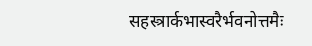सहस्त्रार्कभास्वरैर्भवनोत्तमैः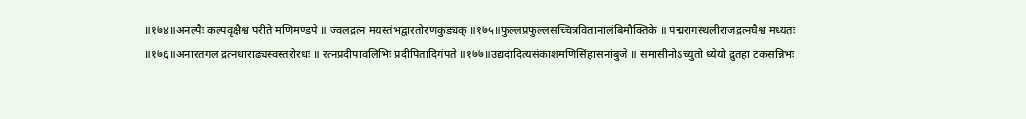॥१७४॥अनल्पैः कल्पवृक्षैश्व परीते मणिमण्डपे ॥ ज्वलद्रत्न मयस्तंभद्वारतोरणकुड्यक् ॥१७५॥फुल्लप्रफुल्लसच्चित्रवितानालंबिमौक्तिके ॥ पद्मरागस्थलीराजद्रत्नघैश्व मध्यतः ॥१७६॥अनारतगल द्रत्नधाराढ्यस्वस्तरोरधः ॥ रत्नप्रदीपावलिभिः प्रदीपितादिगंपते ॥१७७॥उद्यदादित्यसंकाशमणिसिंहासनांबुजे ॥ समासीनोऽच्युतो ध्येयो द्रुतहा टकसन्निभः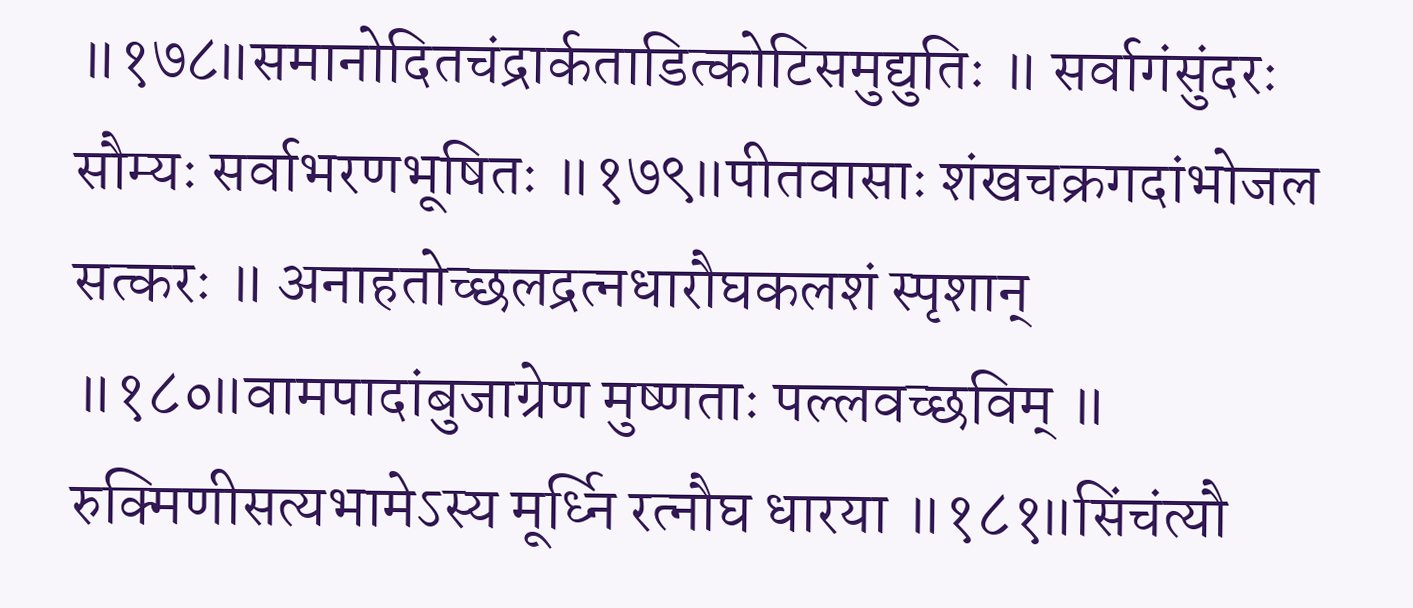॥१७८॥समानोदितचंद्रार्कताडित्कोटिसमुद्युतिः ॥ सर्वागंसुंदरः सौम्यः सर्वाभरणभूषितः ॥१७९॥पीतवासाः शंखचक्रगदांभोजल सत्करः ॥ अनाहतोच्छलद्रत्नधारौघकलशं स्पृशान् ॥१८०॥वामपादांबुजाग्रेण मुष्णताः पल्लवच्छविम् ॥ रुक्मिणीसत्यभामेऽस्य मूर्ध्नि रत्नौघ धारया ॥१८१॥सिंचंत्यौ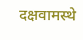दक्षवामस्थे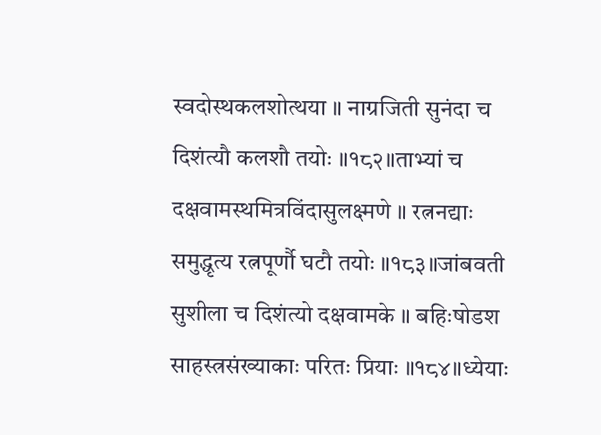स्वदोस्थकलशोत्थया ॥ नाग्रजिती सुनंदा च दिशंत्यौ कलशौ तयोः ॥१८२॥ताभ्यां च दक्षवामस्थमित्रविंदासुलक्ष्मणे ॥ रत्ननद्याः समुद्धृत्य रत्नपूर्णौ घटौ तयोः ॥१८३॥जांबवती सुशीला च दिशंत्यो दक्षवामके ॥ बहिःषोडश साहस्त्रसंख्याकाः परितः प्रियाः ॥१८४॥ध्येयाः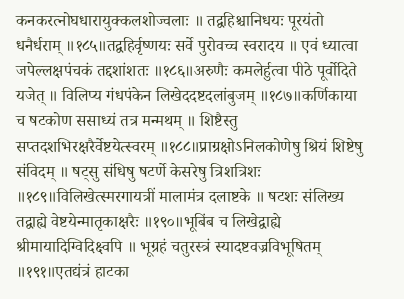कनकरत्नोघधारायुक्कलशोज्वलाः ॥ तद्वहिश्चानिधयः पूरयंतो धनैर्धराम् ॥१८५॥तद्वहिर्वृष्णयः सर्वे पुरोवच्च स्वरादय ॥ एवं ध्यात्वा जपेल्लक्षपंचकं तद्दशांशतः ॥१८६॥अरुणैः कमलेर्हुत्वा पीठे पूर्वोदिते यजेत् ॥ विलिप्य गंधपंकेन लिखेददष्टदलांबुजम् ॥१८७॥कर्णिकाया च षटकोण ससाध्यं तत्र मन्मथम् ॥ शिष्टैस्तु सप्तदशभिरक्षरैर्वेष्टयेत्स्वरम् ॥१८८॥प्राग्रक्षोऽनिलकोणेषु श्रियं शिष्टेषु संविदम् ॥ षट्सु संधिषु षटर्णे केसरेषु त्रिशत्रिशः ॥१८९॥विलिखेत्स्मरगायत्रीं मालामंत्र दलाष्टके ॥ षटशः संलिख्य तद्वाह्ये वेष्टयेन्मातृकाक्षरैः ॥१९०॥भूबिंब च लिखेद्वाह्ये श्रीमायादिग्विदिक्ष्वपि ॥ भूग्रहं चतुरस्त्रं स्यादष्टवज्रविभूषितम् ॥१९१॥एतद्यंत्रं हाटका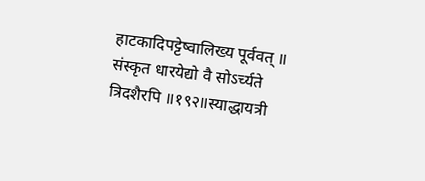हाटकादिपट्टेष्वालिख्य पूर्ववत् ॥ संस्कृत धारयेद्यो वै सोऽर्च्यते त्रिदशैरपि ॥१९२॥स्याद्धायत्री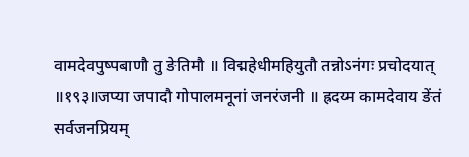वामदेवपुष्पबाणौ तु ङेतिमौ ॥ विद्महेधीमहियुतौ तन्नोऽनंगः प्रचोदयात् ॥१९३॥जप्या जपादौ गोपालमनूनां जनरंजनी ॥ ह्रदय्म कामदेवाय ङेंतं सर्वजनप्रियम्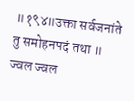॥१९४॥उक्ता सर्वजनांते तु समोहनपदं तथा ॥ ज्वल ज्वल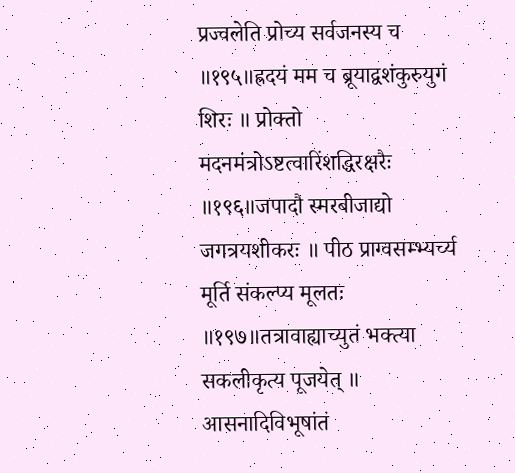प्रज्वलेति प्रोच्य सर्वजनस्य च ॥१९५॥ह्रदयं मम च ब्रूयाद्वशंकुरुयुगं शिरः ॥ प्रोक्तो मदनमंत्रोऽष्टत्वारिंशद्धिरक्षरैः ॥१९६॥जपादौ स्मरबीजाद्यो जगत्रयशीकरः ॥ पीठ प्राग्वसम्भ्यर्च्य मूर्ति संकल्प्य मूलतः ॥१९७॥तत्रावाह्याच्युतं भक्त्या सकलीकृत्य पूजयेत् ॥ आसनादिविभूषांतं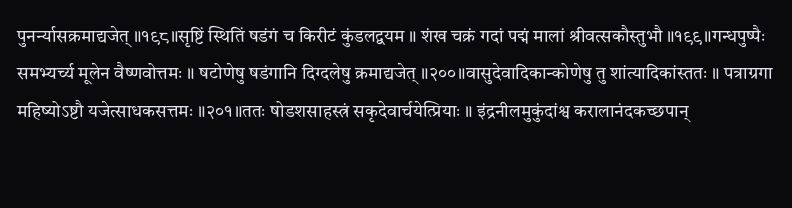पुनर्न्यासक्रमाद्यजेत् ॥१९८॥सृष्टिं स्थितिं षडंगं च किरीटं कुंडलद्वयम ॥ शंख चक्रं गदां पद्मं मालां श्रीवत्सकौस्तुभौ ॥१९९॥गन्धपुष्पैः समभ्यर्च्य मूलेन वैष्णवोत्तमः ॥ षटोणेषु षडंगानि दिग्दलेषु क्रमाद्यजेत् ॥२००॥वासुदेवादिकान्कोणेषु तु शांत्यादिकांस्ततः ॥ पत्राग्रगा महिष्योऽष्टौ यजेत्साधकसत्तमः ॥२०१॥ततः षोडशसाहस्त्रं सकृदेवार्चयेत्प्रियाः ॥ इंद्रनीलमुकुंदांश्व करालानंदकच्छपान्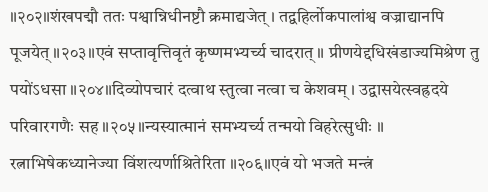॥२०२॥शंखपद्मौ ततः पश्वान्निधीनष्टौ क्रमाद्यजेत् । तद्वहिर्लोकपालांश्व वज्राद्यानपि पूजयेत् ॥२०३॥एवं सप्तावृत्तिवृतं कृष्णमभ्यर्च्य चादरात् ॥ प्रीणयेद्दधिखंडाज्यमिश्रेण तु पयोंऽधसा ॥२०४॥दिव्योपचारं दत्वाथ स्तुत्वा नत्वा च केशवम् । उद्वासयेत्स्वह्रदये परिवारगणैः सह ॥२०५॥न्यस्यात्मानं समभ्यर्च्य तन्मयो विहरेत्सुधीः ॥ रत्नाभिषेकध्यानेज्या विंशत्यर्णाश्रितेरिता ॥२०६॥एवं यो भजते मन्त्रं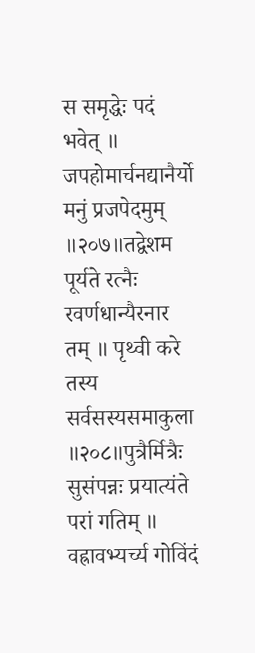स समृद्धेः पदं भवेत् ॥ जपहोमार्चनद्यानैर्यो मनुं प्रजपेदमुम् ॥२०७॥तद्वेशम पूर्यते रत्नैः रवर्णधान्यैरनार तम् ॥ पृथ्वी करे तस्य सर्वसस्यसमाकुला ॥२०८॥पुत्रैर्मित्रैः सुसंपन्नः प्रयात्यंते परां गतिम् ॥ वह्रावभ्यर्च्य गोविंदं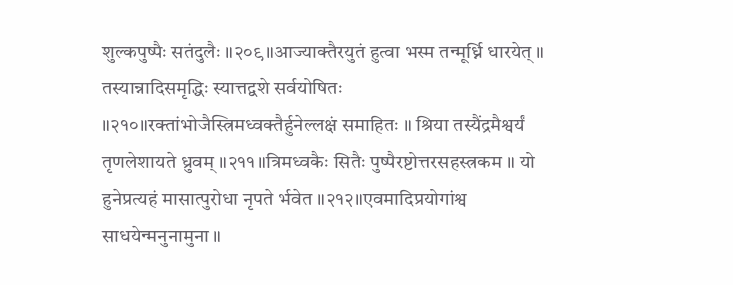शुल्कपुष्पैः सतंदुलैः ॥२०९॥आज्याक्तैरयुतं हुत्वा भस्म तन्मूर्ध्नि धारयेत् ॥ तस्यान्नादिसमृद्धिः स्यात्तद्वशे सर्वयोषितः ॥२१०॥रक्तांभोजैस्त्रिमध्वक्तैर्हुनेल्लक्षं समाहितः ॥ श्रिया तस्यैंद्रमैश्वर्यं तृणलेशायते ध्रुवम् ॥२११॥त्रिमध्वकैः सितैः पुष्पैरष्टोत्तरसहस्त्रकम ॥ यो हुनेप्रत्यहं मासात्पुरोधा नृपते र्भवेत ॥२१२॥एवमादिप्रयोगांश्व साधयेन्मनुनामुना ॥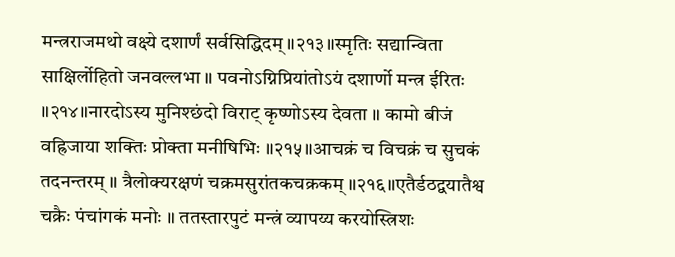मन्त्रराजमथो वक्ष्ये दशार्णं सर्वसिद्धिदम् ॥२१३॥स्मृतिः सद्यान्विता साक्षिर्लोहितो जनवल्लभा ॥ पवनोऽग्निप्रियांतोऽयं दशार्णो मन्त्र ईरितः ॥२१४॥नारदोऽस्य मुनिश्छंदो विराट् कृष्णोऽस्य देवता ॥ कामो बीजं वह्रिजाया शक्तिः प्रोक्ता मनीषिभिः ॥२१५॥आचक्रं च विचक्रं च सुचकं तदनन्तरम् ॥ त्रैलोक्यरक्षणं चक्रमसुरांतकचक्रकम् ॥२१६॥एतैर्डठद्वयातैश्व चक्रैः पंचांगकं मनोः ॥ ततस्तारपुटं मन्त्रं व्यापय्य करयोस्त्रिशः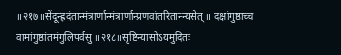॥२१७॥सेंदून्ह्रदंतान्मंत्रार्णान्मंत्रार्णान्प्रणवांतरितान्न्यसेत् ॥ दक्षांगुष्ठाच्च वामांगुष्ठांतमंगुलिपर्वसु ॥२१८॥सृष्टिन्यासोऽयमुदितः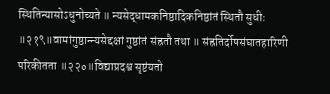स्थितिन्यासोऽधुनोच्यते ॥ न्यसेद्धामकनिष्ठादिकनिष्ठांतं स्थितौ सुधीः ॥२१९॥वामांगुष्ठान्न्यसेद्दक्षां गुष्ठांतं संह्रतौ तथा ॥ संह्रतिर्दोषसंघातहारिणी परिकीतता ॥२२०॥विद्याप्रदश्व सृष्टंयतो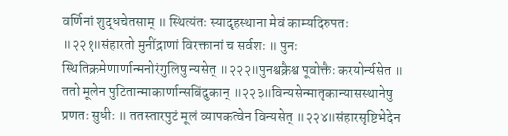वर्णिनां शुद्धचेतसाम् ॥ स्थित्यंतः स्यादृहस्थाना मेवं काम्यदिरुपतः ॥२२१॥संहारतो मुनींद्राणां विरक्तानां च सर्वशः ॥ पुनः स्थितिक्रमेणार्णान्मनोरंगुलिषु न्यसेत् ॥२२२॥पुनश्वक्रैश्व पूवोक्तैः करयोर्न्यसेत ॥ ततो मूलेन पुटितान्माकार्णान्सबिंदुकान् ॥२२३॥विन्यसेन्मातृकान्यासस्थानेषु प्रणतः सुधीः ॥ ततस्तारपुटं मूलं व्यापकत्वेन विन्यसेत् ॥२२४॥संहारसृष्टिभेदेन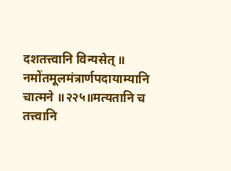दशतत्त्वानि विन्यसेत् ॥ नमोंतमूलमंत्रार्णपदायाम्यानि चात्मने ॥२२५॥मत्यतानि च तत्त्वानि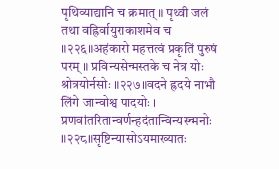पृथिव्याद्यानि च क्रमात् ॥ पृथ्वी जलं तथा वह्रिर्वायुराकाशमेव च ॥२२६॥अहंकारो महत्तत्वं प्रकृतिं पुरुषं परम् ॥ प्रविन्यसेन्मस्तके च नेत्र योः श्रोत्रयोर्नसोः ॥२२७॥वदने ह्रदये नाभौ लिंगे जान्वोश्व पादयोः । प्रणवांतरितान्वर्णन्हदंतान्विन्यस्न्मनोः ॥२२८॥सृष्टिन्यासोऽयमाख्यातः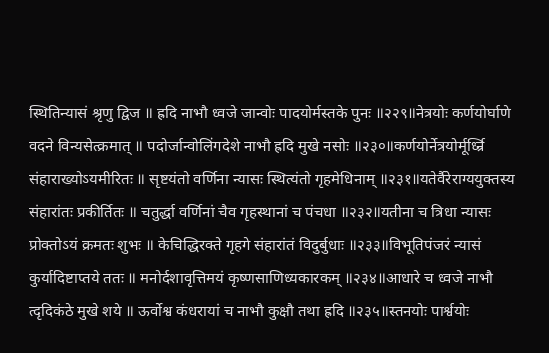स्थितिन्यासं श्रृणु द्विज ॥ ह्रदि नाभौ ध्वजे जान्वोः पादयोर्मस्तके पुनः ॥२२९॥नेत्रयोः कर्णयोर्घाणे वदने विन्यसेत्क्रमात् ॥ पदोर्जान्वोलिंगदेशे नाभौ ह्रदि मुखे नसोः ॥२३०॥कर्णयोर्नेत्रयोर्मूर्ध्न्रि संहाराख्योऽयमीरितः ॥ सृष्टयंतो वर्णिना न्यासः स्थित्यंतो गृहमेधिनाम् ॥२३१॥यतेर्वैरेराग्ययुक्तस्य संहारांतः प्रकीर्तितः ॥ चतुर्द्धा वर्णिनां चैव गृहस्थानां च पंचधा ॥२३२॥यतीना च त्रिधा न्यासः प्रोक्तोऽयं क्रमतः शुभः ॥ केचिद्धिरक्ते गृहगे संहारांतं विदुर्बुधाः ॥२३३॥विभूतिपंजरं न्यासं कुर्यादिष्टाप्तये ततः ॥ मनोर्दशावृत्तिमयं कृष्णसाणिध्यकारकम् ॥२३४॥आधारे च ध्वजे नाभौ त्दृदिकंठे मुखे शये ॥ ऊर्वोश्व कंधरायां च नाभौ कुक्षौ तथा ह्रदि ॥२३५॥स्तनयोः पार्श्वयोः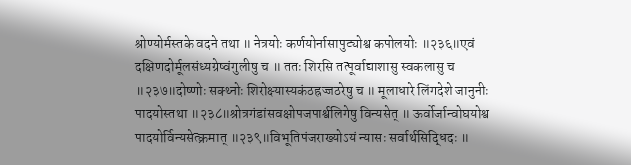श्रोण्योर्मस्तके वदने तथा ॥ नेत्रयोः कर्णयोर्नासापुट्योश्व कपोलयोः ॥२३६॥एवं दक्षिणदोर्मूलसंध्यग्रेष्वंगुलीषु च ॥ ततः शिरसि तत्पूर्वाद्याशासु स्वकलासु च ॥२३७॥दोष्णोः सक्थ्नोः शिरोक्ष्यास्यकंठह्रज्जठरेषु च ॥ मूलाधारे लिंगदेशे जानुनीः पादयोस्तथा ॥२३८॥श्रोत्रगंडांसवक्षोपजपार्श्वलिगेषु विन्यसेत् ॥ ऊर्वोर्जान्वोघयोश्व पादयोर्विन्यसेत्क्रमात् ॥२३९॥विभूतिपंजराख्योऽयं न्यासः सर्वार्थसिद्धिदः ॥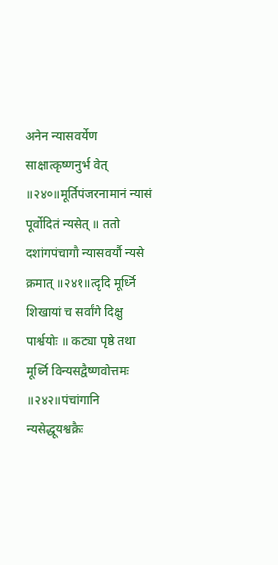अनेन न्यासवर्येण साक्षात्कृष्णनुर्भ वेत् ॥२४०॥मूर्तिपंजरनामानं न्यासं पूर्वोदितं न्यसेत् ॥ ततो दशांगपंचागौ न्यासवर्यौ न्यसे क्रमात् ॥२४१॥त्दृदि मूर्ध्नि शिखायां च सर्वांगे दिक्षु पार्श्वयोः ॥ कट्या पृष्ठे तथा मूर्ध्नि विन्यसद्वैष्णवोत्तमः ॥२४२॥पंचांगानि न्यसेद्धूयश्वक्रैः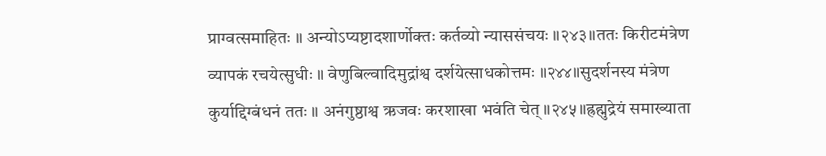प्राग्वत्समाहितः ॥ अन्योऽप्यष्टादशार्णोक्तः कर्तव्यो न्याससंचयः ॥२४३॥ततः किरीटमंत्रेण व्यापकं रचयेत्सुधीः ॥ वेणुबिल्वादिमुद्रांश्व दर्शयेत्साधकोत्तमः ॥२४४॥सुदर्शनस्य मंत्रेण कुर्याद्दिग्बंधनं ततः ॥ अनंगुष्ठाश्व ऋजवः करशाखा भवंति चेत् ॥२४५॥ह्रह्मुद्रेयं समाख्याता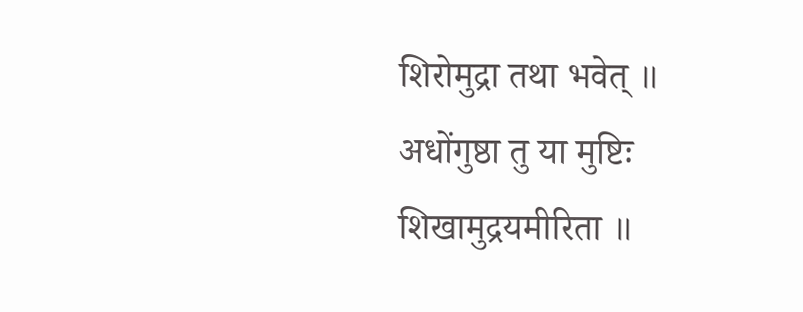शिरोमुद्रा तथा भवेत् ॥ अधोंगुष्ठा तु या मुष्टिः शिखामुद्रयमीरिता ॥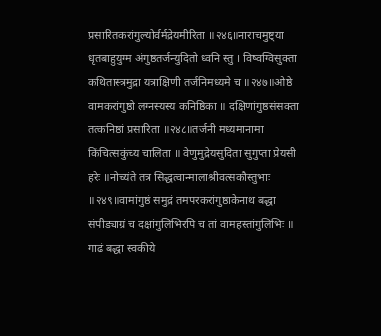प्रसारितकरांगुल्योर्वर्मद्रेयमीरिता ॥२४६॥नाराचमुष्ट्या धृतबाहुयुग्म अंगुष्ठतर्जन्युदितो ध्वनि स्तु । विष्वग्विसुक्ता कथितास्त्रमुद्रा यत्राक्षिणी तर्जनिमध्यमे च ॥२४७॥ओष्ठे वामकरांगुष्ठो लग्नस्यस्य कनिष्ठिका ॥ दक्षिणांगुष्ठसंसक्ता तत्कनिष्ठां प्रसारिता ॥२४८॥तर्जनी मध्यमानामा किंचित्सकुंच्य चालिता ॥ वेणुमुद्रेयसुदिता सुगुप्ता प्रेयसी हरेः ॥नोच्यंते तत्र सिद्धत्वान्मालाश्रीवत्सकौस्तुभाः ॥२४९॥वामांगुष्ठं समुद्रं तमपरकरांगुष्ठाकेनाथ बद्धा संपीड्याग्रं च दक्षांगुलिभिरपि च तां वामहस्तांगुलिभिः ॥ गाढं बद्धा स्वकीये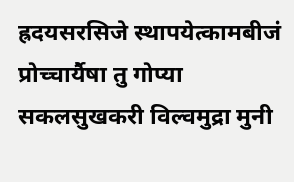ह्रदयसरसिजे स्थापयेत्कामबीजं प्रोच्चार्यैषा तु गोप्या सकलसुखकरी विल्वमुद्रा मुनी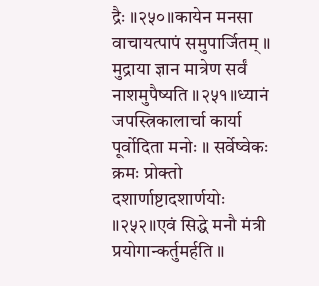द्रैः ॥२५०॥कायेन मनसा वाचायत्पापं समुपार्जितम् ॥ मुद्राया ज्ञान मात्रेण सर्वं नाशमुपैष्यति ॥२५१॥ध्यानं जपस्त्रिकालार्चा कार्या पूर्वोदिता मनोः ॥ सर्वेष्वेकः क्रमः प्रोक्तो दशार्णाष्टादशार्णयोः ॥२५२॥एवं सिद्धे मनौ मंत्री प्रयोगान्कर्तुमर्हति ॥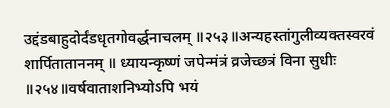उद्दंडबाहुदोर्दंडधृतगोवर्द्धनाचलम् ॥२५३॥अन्यहस्तांगुलीव्यक्तस्वरवं शार्पिताताननम् ॥ ध्यायन्कृष्णं जपेन्मंत्रं व्रजेच्छत्रं विना सुधीः ॥२५४॥वर्षवाताशनिभ्योऽपि भयं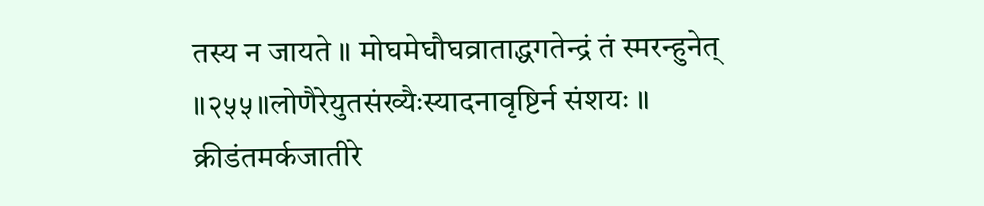तस्य न जायते ॥ मोघमेघौघव्राताद्धगतेन्द्रं तं स्मरन्हुनेत् ॥२५५॥लोणैरेयुतसंख्यैःस्यादनावृष्टिर्न संशयः ॥ क्रीडंतमर्कजातीरे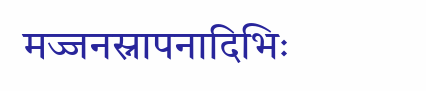मज्जनस्नापनादिभिः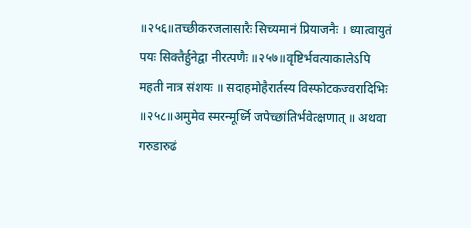॥२५६॥तच्छीकरजलासारैः सिच्यमानं प्रियाजनैः । ध्यात्वायुतं पयः सिक्तैर्हुनेद्वा नीरत्पणैः ॥२५७॥वृष्टिर्भवत्याकालेऽपि महती नात्र संशयः ॥ सदाहमोहैरार्तस्य विस्फोटकज्वरादिभिः ॥२५८॥अमुमेव स्मरन्मूर्ध्नि जपेच्छांतिर्भवेत्क्षणात् ॥ अथवा गरुडारुढं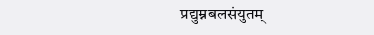प्रद्युम्नबलसंयुतम्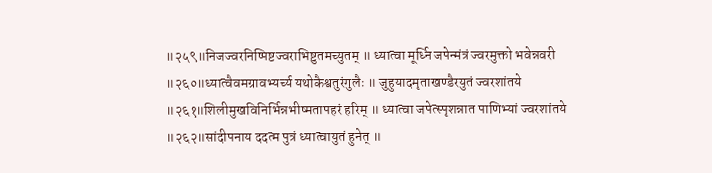॥२५९॥निजज्वरनिष्पिष्टज्वराभिष्टुतमच्युतम् ॥ ध्यात्वा मूर्ध्नि जपेन्मंत्रं ज्वरमुक्तो भवेन्नवरी ॥२६०॥ध्यात्वैवमग्रावभ्यर्च्य यथोकैश्वतुरंगुलैः ॥ जुहुयादमृताखण्डैरयुतं ज्वरशांतये ॥२६१॥शिलीमुखविनिर्भिन्नभीष्मतापहरं हरिम् ॥ ध्यात्वा जपेत्स्पृशन्नात पाणिभ्यां ज्वरशांतये ॥२६२॥सांदीपनाय ददत्म पुत्रं ध्यात्वायुतं हुनेत् ॥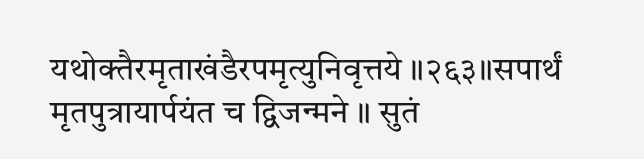यथोक्तैरमृताखंडैरपमृत्युनिवृत्तये ॥२६३॥सपार्थं मृतपुत्रायार्पयंत च द्विजन्मने ॥ सुतं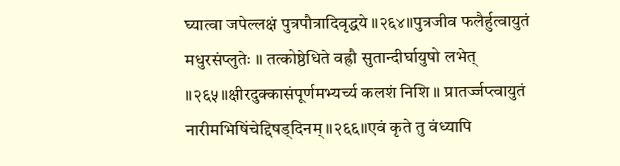घ्यात्वा जपेल्लक्षं पुत्रपौत्रादिवृद्धये ॥२६४॥पुत्रजीव फलैर्हुत्वायुतं मधुरसंप्लुतेः ॥ तत्कोष्ठेधिते वह्रौ सुतान्दीर्घायुषो लभेत् ॥२६५॥क्षीरदुक्कासंपूर्णमभ्यर्च्य कलशं निशि ॥ प्रातर्ज्जप्त्वायुतं नारीमभिषिंचेद्दिषड्दिनम् ॥२६६॥एवं कृते तु वंध्यापि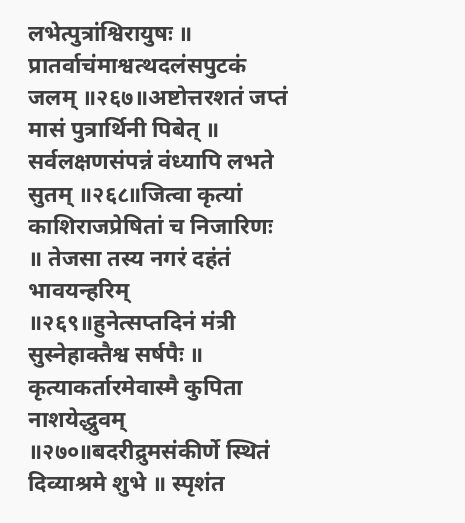लभेत्पुत्रांश्विरायुषः ॥ प्रातर्वाचंमाश्वत्थदलंसपुटकं जलम् ॥२६७॥अष्टोत्तरशतं जप्तं मासं पुत्रार्थिनी पिबेत् ॥ सर्वलक्षणसंपन्नं वंध्यापि लभते सुतम् ॥२६८॥जित्वा कृत्यां काशिराजप्रेषितां च निजारिणः ॥ तेजसा तस्य नगरं दहंतं भावयन्हरिम् ॥२६९॥हुनेत्सप्तदिनं मंत्री सुस्नेहाक्तैश्व सर्षपैः ॥ कृत्याकर्तारमेवास्मै कुपिता नाशयेद्धुवम् ॥२७०॥बदरीद्रुमसंकीर्णे स्थितं दिव्याश्रमे शुभे ॥ स्पृशंत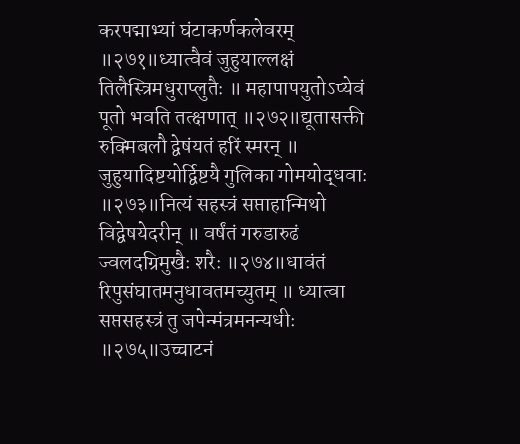करपद्माभ्यां घंटाकर्णकलेवरम् ॥२७१॥ध्यात्वैवं जुहुयाल्लक्षं तिलैस्त्रिमधुराप्लुतैः ॥ महापापयुतोऽप्येवं पूतो भवति तत्क्षणात् ॥२७२॥द्यूतासक्ती रुक्मिबलौ द्वेषंयतं हरिं स्मरन् ॥ जुहुयादिष्टयोर्द्विष्टयै गुलिका गोमयोद्धवाः ॥२७३॥नित्यं सहस्त्रं सप्ताहान्मिथो विद्वेषयेदरीन् ॥ वर्षंतं गरुडारुढं ज्वलदग्रिमुखैः शरैः ॥२७४॥धावंतं रिपुसंघातमनुधावतमच्युतम् ॥ ध्यात्वा सप्तसहस्त्रं तु जपेन्मंत्रमनन्यधीः ॥२७५॥उच्चाटनं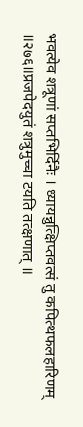भवत्येव शत्रूणां सप्तभिर्दिनैः । ध्यायन्नुत्क्षिप्तवत्सं तु कपित्थफलहारिणम् ॥२७६॥प्रजपेदयुतं शत्रुमुच्चा टयति तत्क्षणात् ॥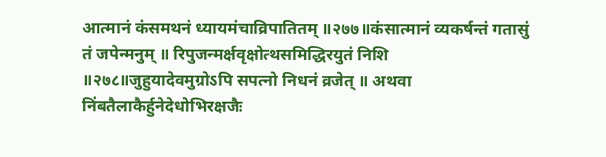आत्मानं कंसमथनं ध्यायमंचाव्रिपातितम् ॥२७७॥कंसात्मानं व्यकर्षन्तं गतासुं तं जपेन्मनुम् ॥ रिपुजन्मर्क्षवृक्षोत्थसमिद्धिरयुतं निशि ॥२७८॥जुहुयादेवमुग्रोऽपि सपत्नो निधनं व्रजेत् ॥ अथवा निंबतैलाकैर्हुनेदेधोभिरक्षजैः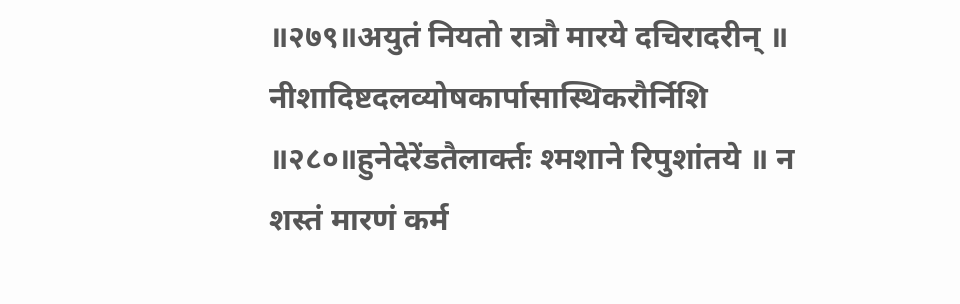॥२७९॥अयुतं नियतो रात्रौ मारये दचिरादरीन् ॥ नीशादिष्टदलव्योषकार्पासास्थिकरौर्निशि ॥२८०॥हुनेदेरेंडतैलार्क्तः श्मशाने रिपुशांतये ॥ न शस्तं मारणं कर्म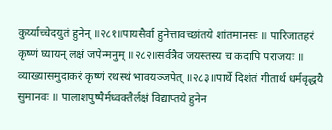कुर्य्याच्चेदयुतं हुनेन् ॥२८१॥पायसैर्वा हुनेत्तावच्छांतये शांतमानसः ॥ पारिजातहरं कृष्णं घ्यायन् लक्षं जपेन्मनुम् ॥२८२॥सर्वत्रैव जयस्तस्य च कदापि पराजयः ॥ व्याख्यासमुदाकरं कृष्णं रथस्थं भावयञ्जपेत् ॥२८३॥पार्थे दिशंतं गीतार्थ धर्मवृद्धयै सुमानवः ॥ पालाशपुष्पैर्मध्वक्तैर्लक्षं विद्याप्तये हुनेन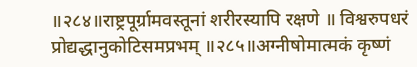॥२८४॥राष्ट्रपूर्ग्रामवस्तूनां शरीरस्यापि रक्षणे ॥ विश्वरुपधरं प्रोद्यद्धानुकोटिसमप्रभम् ॥२८५॥अग्नीषोमात्मकं कृष्णं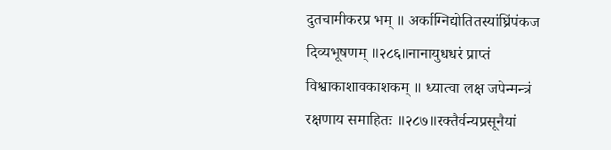दुतचामीकरप्र भम् ॥ अर्काग्निद्योतितस्यांघ्रिंपंकज दिव्यभूषणम् ॥२८६॥नानायुधधरं प्राप्तं विश्वाकाशावकाशकम् ॥ ध्यात्वा लक्ष जपेन्मन्त्रं रक्षणाय समाहितः ॥२८७॥रक्तैर्वन्यप्रसूनैयां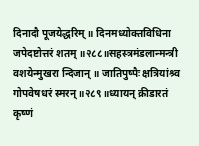दिनादौ पूजयेद्धरिम् ॥ दिनमध्योक्तविधिना जपेदष्टोत्तरं शतम् ॥२८८॥सहस्त्रमंडलान्मन्त्री वशयेन्मुखरा न्दिजान् ॥ जातिपुष्पैः क्षत्रियांश्र्व गोपवेषधरं स्मरन् ॥२८९॥ध्यायन् क्रीडारतं कृष्णं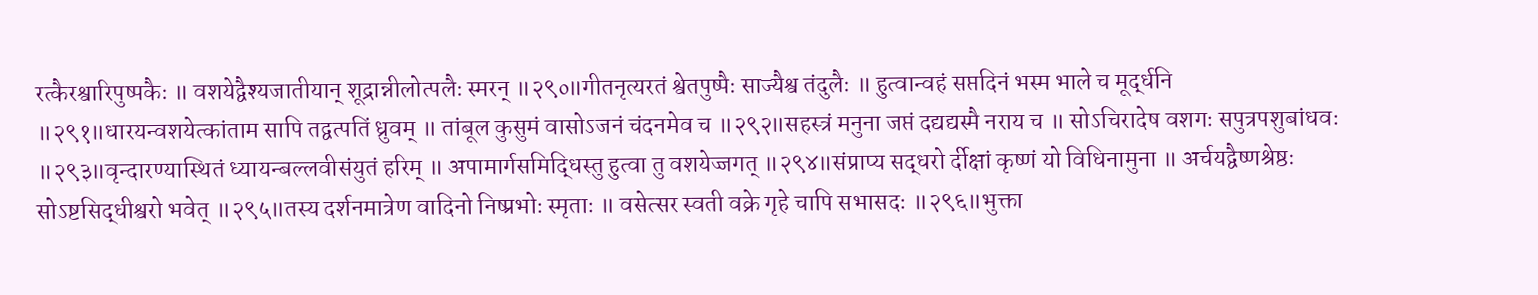रत्कैरश्वारिपुष्पकैः ॥ वशयेद्वैश्यजातीयान् शूद्रान्नीलोत्पलैः स्मरन् ॥२९०॥गीतनृत्यरतं श्वेतपुष्पैः साज्यैश्व तंदुलैः ॥ हुत्वान्वहं सप्तदिनं भस्म भाले च मूर्द्धनि ॥२९१॥धारयन्वशयेत्कांताम सापि तद्वत्पतिं ध्रुवम् ॥ तांबूल कुसुमं वासोऽजनं चंदनमेव च ॥२९२॥सहस्त्रं मनुना जप्तं दद्यद्यस्मै नराय च ॥ सोऽचिरादेष वशगः सपुत्रपशुबांधवः ॥२९३॥वृन्दारण्यास्थितं ध्यायन्बल्लवीसंयुतं हरिम् ॥ अपामार्गसमिद्धिस्तु हुत्वा तु वशयेज्जगत् ॥२९४॥संप्राप्य सद्धरो र्दीक्षां कृष्णं यो विधिनामुना ॥ अर्चयद्वैष्णश्रेष्ठः सोऽष्टसिद्धीश्वरो भवेत् ॥२९५॥तस्य दर्शनमात्रेण वादिनो निष्प्रभोः स्मृताः ॥ वसेत्सर स्वती वक्रे गृहे चापि सभासदः ॥२९६॥भुक्ता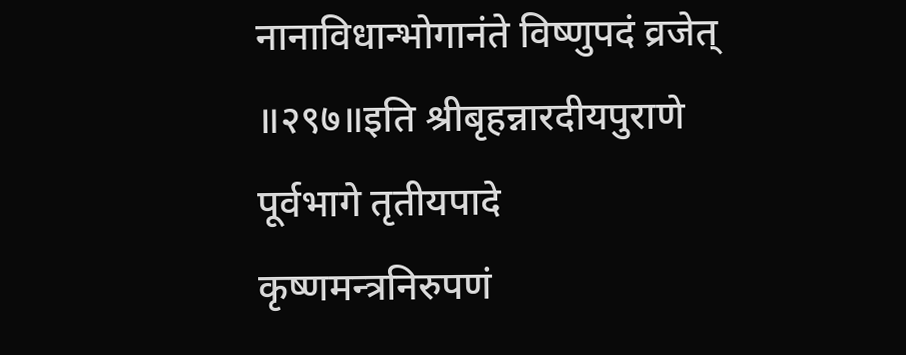नानाविधान्भोगानंते विष्णुपदं व्रजेत् ॥२९७॥इति श्रीबृहन्नारदीयपुराणे पूर्वभागे तृतीयपादे कृष्णमन्त्रनिरुपणं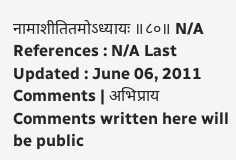नामाशीतितमोऽध्यायः ॥८०॥ N/A References : N/A Last Updated : June 06, 2011 Comments | अभिप्राय Comments written here will be public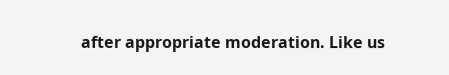after appropriate moderation. Like us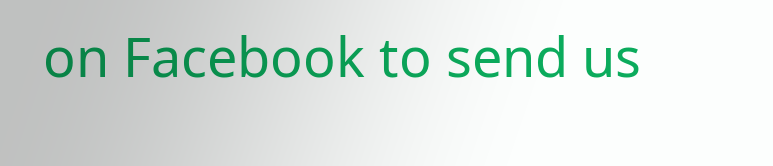on Facebook to send us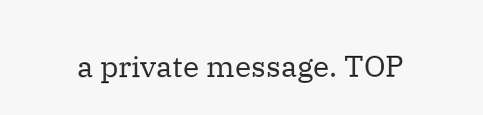a private message. TOP